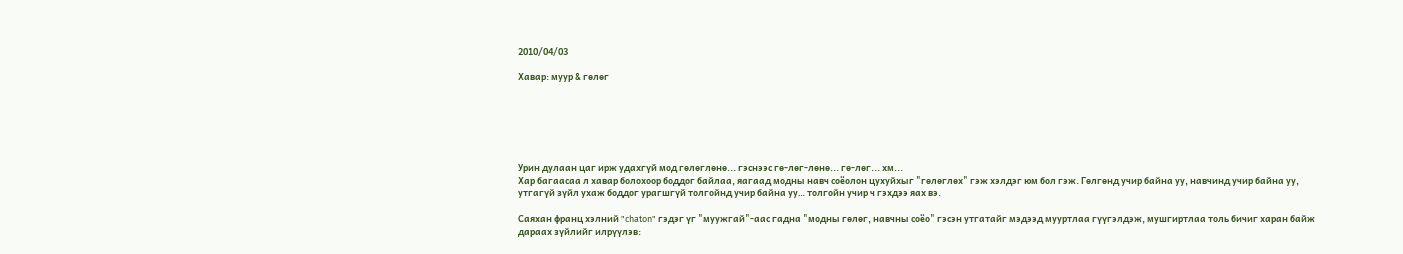2010/04/03

Хавар: муур & гөлөг






Урин дулаан цаг ирж удахгүй мод гөлөглөнө... гэснээс гө-лөг-лөнө... гө-лөг... хм...
Хар багаасаа л хавар болохоор боддог байлаа, яагаад модны навч соёолон цухуйхыг "гөлөглөх" гэж хэлдэг юм бол гэж. Гөлгөнд учир байна уу, навчинд учир байна уу, утгагүй зүйл ухаж боддог урагшгүй толгойнд учир байна уу… толгойн учир ч гэхдээ яах вэ.

Саяхан франц хэлний "chaton" гэдэг үг "муужгай"-аас гадна "модны гөлөг, навчны соёо" гэсэн утгатайг мэдээд мууртлаа гүүгэлдэж, мушгиртлаа толь бичиг харан байж дараах зүйлийг илрүүлэв: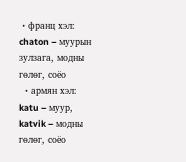・франц хэл: chaton – муурын зулзага, модны гөлөг, соёо
 ・армян хэл: katu – муур, katvik – модны гөлөг, соёо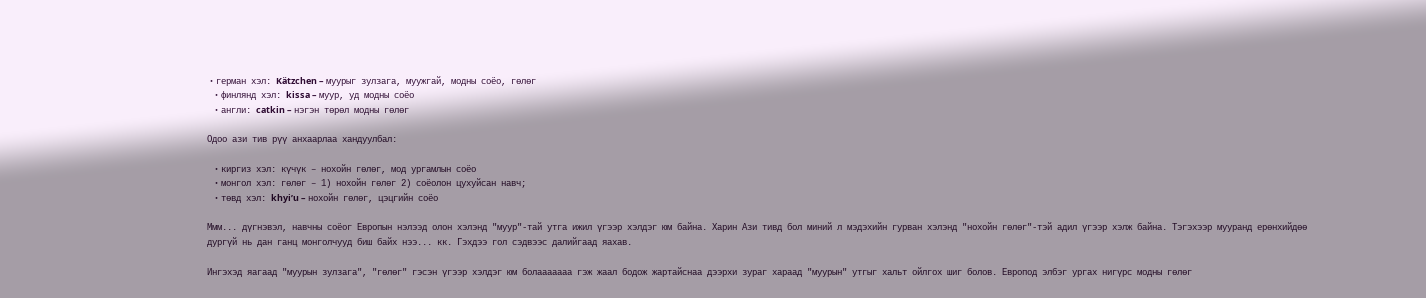・герман хэл: Kätzchen – муурыг зулзага, муужгай, модны соёо, гөлөг
 ・финлянд хэл: kissa – муур, уд модны соёо
 ・англи: catkin – нэгэн төрөл модны гөлөг

Одоо ази тив рүү анхаарлаа хандуулбал:

 ・киргиз хэл: күчүк – нохойн гөлөг, мод ургамлын соёо
 ・монгол хэл: гөлөг – 1) нохойн гөлөг 2) соёолон цухуйсан навч;
 ・төвд хэл: khyi’u – нохойн гөлөг, цэцгийн соёо

Ммм... дүгнэвэл, навчны соёог Европын нэлээд олон хэлэнд "муур"-тай утга ижил үгээр хэлдэг юм байна. Харин Ази тивд бол миний л мэдэхийн гурван хэлэнд "нохойн гөлөг"-тэй адил үгээр хэлж байна. Тэгэхээр мууранд ерөнхийдөө дургүй нь дан ганц монголчууд биш байх нээ... кк. Гэхдээ гол сэдвээс далийгаад яахав.

Ингэхэд яагаад "муурын зулзага", "гөлөг" гэсэн үгээр хэлдэг юм болааааааа гэж жаал бодож жартайснаа дээрхи зураг хараад "муурын" утгыг хальт ойлгох шиг болов. Европод элбэг ургах нигүрс модны гөлөг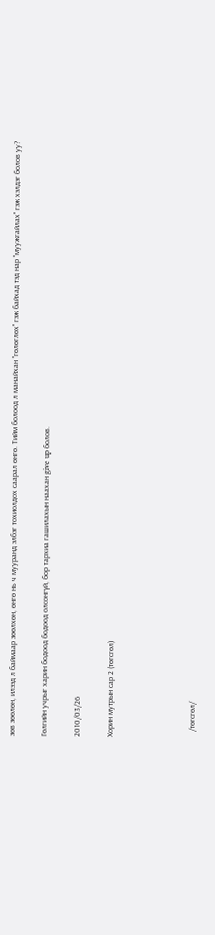зөв зөөлөн, илээд л баймаар зөөлхөн, өнгө нь ч мууранд элбэг тохиолдох саарал өнгө. Тийм болоод л манайхан "гөлөглөх" гэж байхад тэд нар "муужгайлах" гэж хэлдэг болов уу?

Гөлгийн учрыг харин бодоод бодоод олсонгүй, бор тархиа гашилахын наахан give up болов.

2010/03/26

Хорин мутрын сар 2 (төгсгөл)




   /төгсгөл/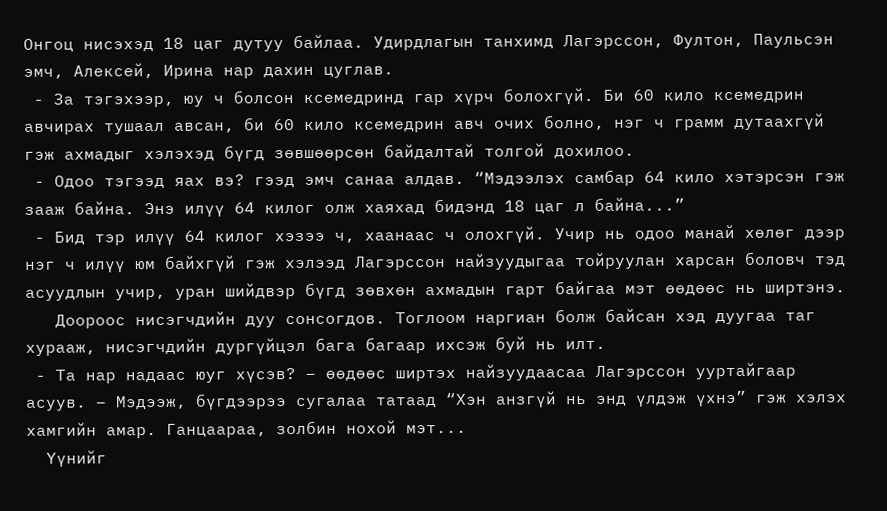Онгоц нисэхэд 18 цаг дутуу байлаа. Удирдлагын танхимд Лагэрссон, Фултон, Паульсэн эмч, Алексей, Ирина нар дахин цуглав.
 - За тэгэхээр, юу ч болсон ксемедринд гар хүрч болохгүй. Би 60 кило ксемедрин авчирах тушаал авсан, би 60 кило ксемедрин авч очих болно, нэг ч грамм дутаахгүй гэж ахмадыг хэлэхэд бүгд зөвшөөрсөн байдалтай толгой дохилоо.
 - Одоо тэгээд яах вэ? гээд эмч санаа алдав. “Мэдээлэх самбар 64 кило хэтэрсэн гэж зааж байна. Энэ илүү 64 килог олж хаяхад бидэнд 18 цаг л байна...”
 - Бид тэр илүү 64 килог хэзээ ч, хаанаас ч олохгүй. Учир нь одоо манай хөлөг дээр нэг ч илүү юм байхгүй гэж хэлээд Лагэрссон найзуудыгаа тойруулан харсан боловч тэд асуудлын учир, уран шийдвэр бүгд зөвхөн ахмадын гарт байгаа мэт өөдөөс нь ширтэнэ.
   Доороос нисэгчдийн дуу сонсогдов. Тоглоом наргиан болж байсан хэд дуугаа таг хурааж, нисэгчдийн дургүйцэл бага багаар ихсэж буй нь илт.
 - Та нар надаас юуг хүсэв? – өөдөөс ширтэх найзуудаасаа Лагэрссон ууртайгаар асуув. – Мэдээж, бүгдээрээ сугалаа татаад “Хэн анзгүй нь энд үлдэж үхнэ” гэж хэлэх хамгийн амар. Ганцаараа, золбин нохой мэт...
  Үүнийг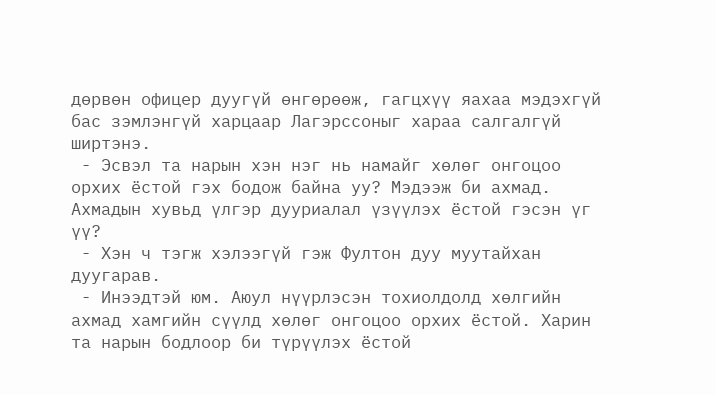дөрвөн офицер дуугүй өнгөрөөж, гагцхүү яахаа мэдэхгүй бас зэмлэнгүй харцаар Лагэрссоныг хараа салгалгүй ширтэнэ.
 - Эсвэл та нарын хэн нэг нь намайг хөлөг онгоцоо орхих ёстой гэх бодож байна уу? Мэдээж би ахмад. Ахмадын хувьд үлгэр дууриалал үзүүлэх ёстой гэсэн үг үү?
 - Хэн ч тэгж хэлээгүй гэж Фултон дуу муутайхан дуугарав.
 - Инээдтэй юм. Аюул нүүрлэсэн тохиолдолд хөлгийн ахмад хамгийн сүүлд хөлөг онгоцоо орхих ёстой. Харин та нарын бодлоор би түрүүлэх ёстой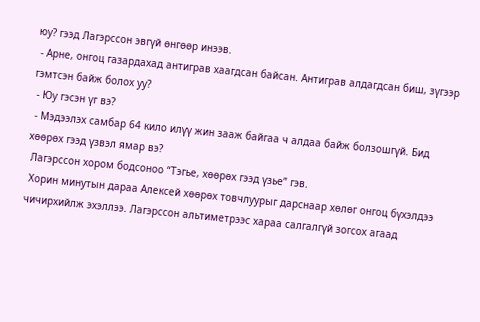юу? гээд Лагэрссон эвгүй өнгөөр инээв.
 - Арне, онгоц газардахад антиграв хаагдсан байсан. Антиграв алдагдсан биш, зүгээр гэмтсэн байж болох уу?
 - Юу гэсэн үг вэ?
 - Мэдээлэх самбар 64 кило илүү жин зааж байгаа ч алдаа байж болзошгүй. Бид хөөрөх гээд үзвэл ямар вэ?
 Лагэрссон хором бодсоноо “Тэгье, хөөрөх гээд үзье” гэв.
 Хорин минутын дараа Алексей хөөрөх товчлуурыг дарснаар хөлөг онгоц бүхэлдээ чичирхийлж эхэллээ. Лагэрссон альтиметрээс хараа салгалгүй зогсох агаад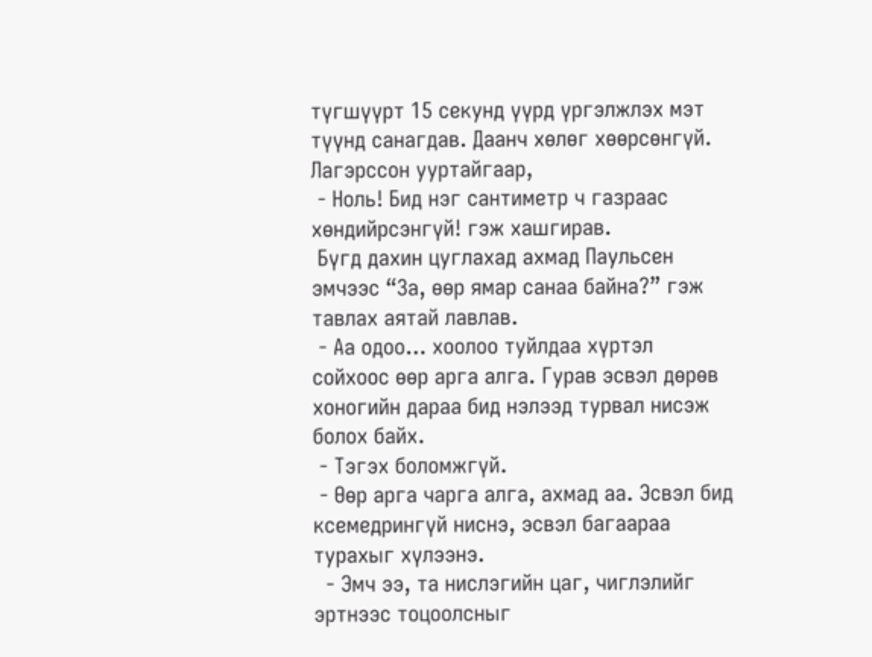түгшүүрт 15 секунд үүрд үргэлжлэх мэт түүнд санагдав. Даанч хөлөг хөөрсөнгүй. Лагэрссон ууртайгаар,
 - Ноль! Бид нэг сантиметр ч газраас хөндийрсэнгүй! гэж хашгирав.
 Бүгд дахин цуглахад ахмад Паульсен эмчээс “За, өөр ямар санаа байна?” гэж тавлах аятай лавлав.
 - Аа одоо... хоолоо туйлдаа хүртэл сойхоос өөр арга алга. Гурав эсвэл дөрөв хоногийн дараа бид нэлээд турвал нисэж болох байх.
 - Тэгэх боломжгүй.
 - Өөр арга чарга алга, ахмад аа. Эсвэл бид ксемедрингүй ниснэ, эсвэл багаараа турахыг хүлээнэ.
  - Эмч ээ, та нислэгийн цаг, чиглэлийг эртнээс тоцоолсныг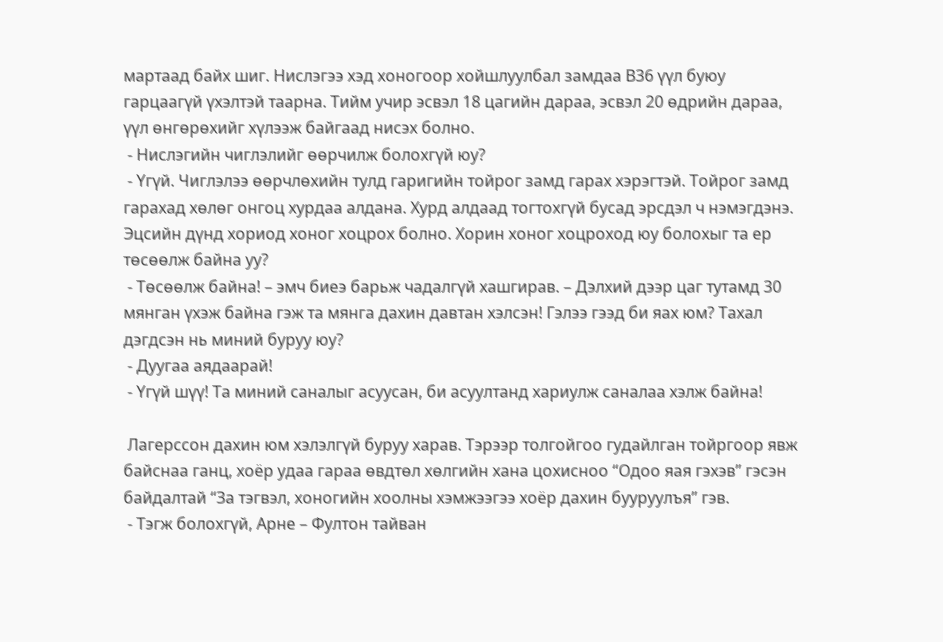мартаад байх шиг. Нислэгээ хэд хоногоор хойшлуулбал замдаа В36 үүл буюу гарцаагүй үхэлтэй таарна. Тийм учир эсвэл 18 цагийн дараа, эсвэл 20 өдрийн дараа, үүл өнгөрөхийг хүлээж байгаад нисэх болно.
 - Нислэгийн чиглэлийг өөрчилж болохгүй юу?
 - Үгүй. Чиглэлээ өөрчлөхийн тулд гаригийн тойрог замд гарах хэрэгтэй. Тойрог замд гарахад хөлөг онгоц хурдаа алдана. Хурд алдаад тогтохгүй бусад эрсдэл ч нэмэгдэнэ. Эцсийн дүнд хориод хоног хоцрох болно. Хорин хоног хоцроход юу болохыг та ер төсөөлж байна уу?
 - Төсөөлж байна! – эмч биеэ барьж чадалгүй хашгирав. – Дэлхий дээр цаг тутамд 30 мянган үхэж байна гэж та мянга дахин давтан хэлсэн! Гэлээ гээд би яах юм? Тахал дэгдсэн нь миний буруу юу?
 - Дуугаа аядаарай!
 - Үгүй шүү! Та миний саналыг асуусан, би асуултанд хариулж саналаа хэлж байна!

 Лагерссон дахин юм хэлэлгүй буруу харав. Тэрээр толгойгоо гудайлган тойргоор явж байснаа ганц, хоёр удаа гараа өвдтөл хөлгийн хана цохисноо “Одоо яая гэхэв” гэсэн байдалтай “За тэгвэл, хоногийн хоолны хэмжээгээ хоёр дахин бууруулъя” гэв.
 - Тэгж болохгүй, Арне – Фултон тайван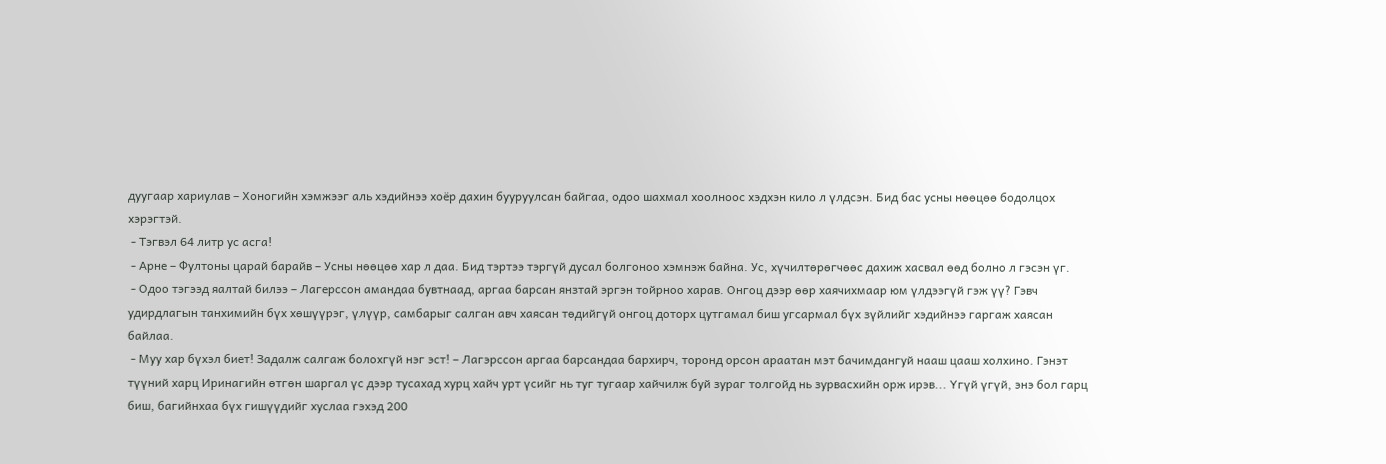дуугаар хариулав – Хоногийн хэмжээг аль хэдийнээ хоёр дахин бууруулсан байгаа, одоо шахмал хоолноос хэдхэн кило л үлдсэн. Бид бас усны нөөцөө бодолцох хэрэгтэй.
 - Тэгвэл 64 литр ус асга!
 - Арне – Фултоны царай барайв – Усны нөөцөө хар л даа. Бид тэртээ тэргүй дусал болгоноо хэмнэж байна. Ус, хүчилтөрөгчөөс дахиж хасвал өөд болно л гэсэн үг.
 - Одоо тэгээд яалтай билээ – Лагерссон амандаа бувтнаад, аргаа барсан янзтай эргэн тойрноо харав. Онгоц дээр өөр хаячихмаар юм үлдээгүй гэж үү? Гэвч удирдлагын танхимийн бүх хөшүүрэг, үлүүр, самбарыг салган авч хаясан төдийгүй онгоц доторх цутгамал биш угсармал бүх зүйлийг хэдийнээ гаргаж хаясан байлаа.
 - Муу хар бүхэл биет! Задалж салгаж болохгүй нэг эст! – Лагэрссон аргаа барсандаа бархирч, торонд орсон араатан мэт бачимдангуй нааш цааш холхино. Гэнэт түүний харц Иринагийн өтгөн шаргал үс дээр тусахад хурц хайч урт үсийг нь туг тугаар хайчилж буй зураг толгойд нь зурвасхийн орж ирэв... Үгүй үгүй, энэ бол гарц биш, багийнхаа бүх гишүүдийг хуслаа гэхэд 200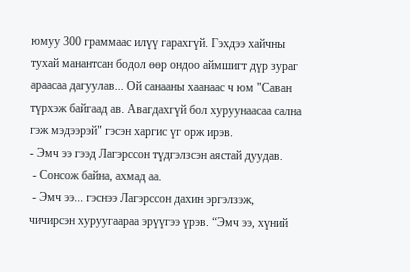юмуу 300 граммаас илүү гарахгүй. Гэхдээ хайчны тухай манантсан бодол өөр ондоо аймшигт дүр зураг араасаа дагуулав... Ой санааны хаанаас ч юм "Саван түрхэж байгаад ав. Авагдахгүй бол хуруунаасаа сална гэж мэдээрэй" гэсэн харгис үг орж ирэв.
- Эмч ээ гээд Лагэрссон түдгэлзсэн аястай дуудав.
 - Сонсож байна, ахмад аа.
 - Эмч ээ... гэснээ Лагэрссон дахин эргэлзэж, чичирсэн хуруугаараа эрүүгээ үрэв. “Эмч ээ, хүний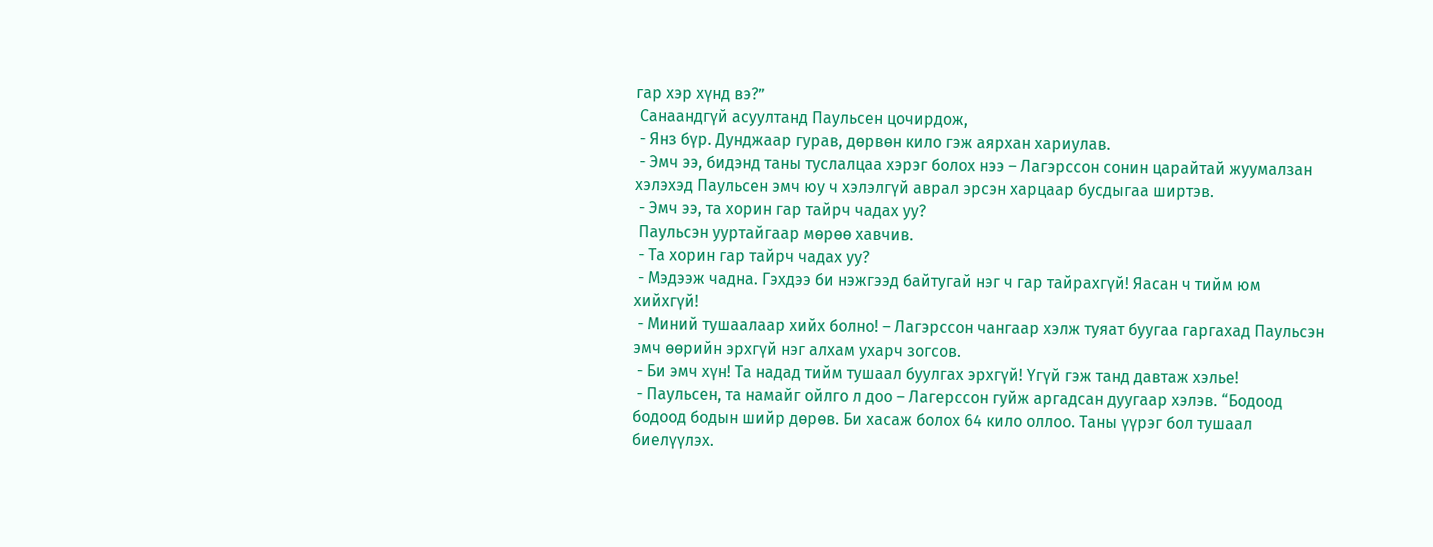гар хэр хүнд вэ?”
 Санаандгүй асуултанд Паульсен цочирдож,
 - Янз бүр. Дунджаар гурав, дөрвөн кило гэж аярхан хариулав.
 - Эмч ээ, бидэнд таны туслалцаа хэрэг болох нээ – Лагэрссон сонин царайтай жуумалзан хэлэхэд Паульсен эмч юу ч хэлэлгүй аврал эрсэн харцаар бусдыгаа ширтэв.
 - Эмч ээ, та хорин гар тайрч чадах уу?
 Паульсэн ууртайгаар мөрөө хавчив.
 - Та хорин гар тайрч чадах уу?
 - Мэдээж чадна. Гэхдээ би нэжгээд байтугай нэг ч гар тайрахгүй! Яасан ч тийм юм хийхгүй!
 - Миний тушаалаар хийх болно! – Лагэрссон чангаар хэлж туяат буугаа гаргахад Паульсэн эмч өөрийн эрхгүй нэг алхам ухарч зогсов.
 - Би эмч хүн! Та надад тийм тушаал буулгах эрхгүй! Үгүй гэж танд давтаж хэлье!
 - Паульсен, та намайг ойлго л доо – Лагерссон гуйж аргадсан дуугаар хэлэв. “Бодоод бодоод бодын шийр дөрөв. Би хасаж болох 64 кило оллоо. Таны үүрэг бол тушаал биелүүлэх.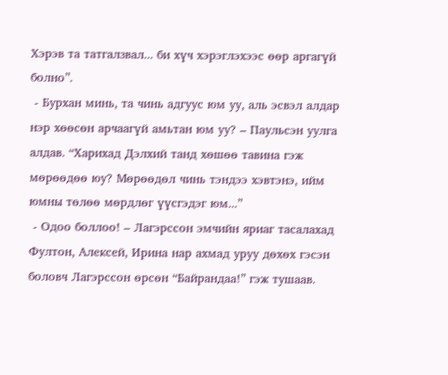Хэрэв та татгалзвал... би хүч хэрэглэхээс өөр аргагүй болно”.
 - Бурхан минь, та чинь адгуус юм уу, аль эсвэл алдар нэр хөөсөн арчаагүй амьтан юм уу? – Паульсэн уулга алдав. “Харихад Дэлхий танд хөшөө тавина гэж мөрөөдөө юу? Мөрөөдөл чинь тэндээ хэвтэнэ, ийм юмны төлөө мөрдлөг үүсгэдэг юм...”
 - Одоо боллоо! – Лагэрссон эмчийн яриаг тасалахад Фултон, Алексей, Ирина нар ахмад уруу дөхөх гэсэн боловч Лагэрссон өрсөн “Байрандаа!” гэж тушаав.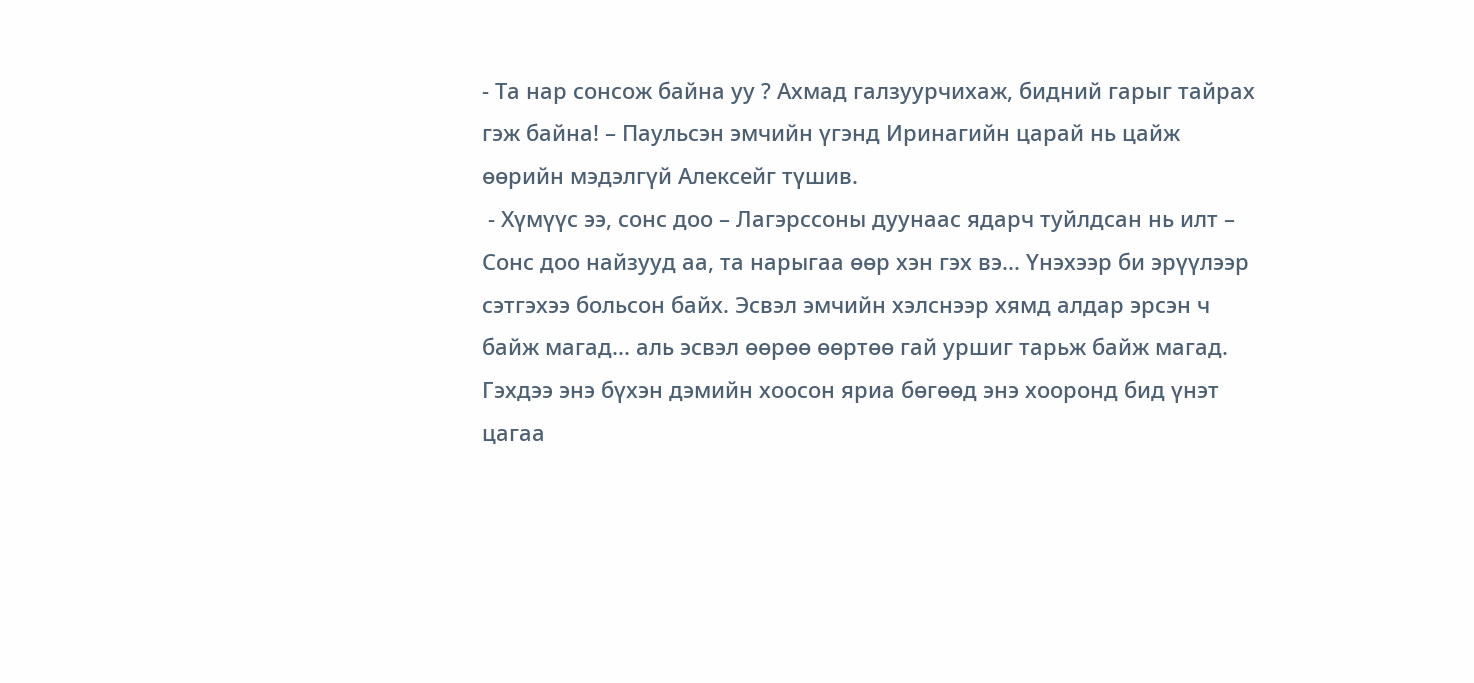- Та нар сонсож байна уу ? Ахмад галзуурчихаж, бидний гарыг тайрах гэж байна! – Паульсэн эмчийн үгэнд Иринагийн царай нь цайж өөрийн мэдэлгүй Алексейг түшив.
 - Хүмүүс ээ, сонс доо – Лагэрссоны дуунаас ядарч туйлдсан нь илт – Сонс доо найзууд аа, та нарыгаа өөр хэн гэх вэ... Үнэхээр би эрүүлээр сэтгэхээ больсон байх. Эсвэл эмчийн хэлснээр хямд алдар эрсэн ч байж магад... аль эсвэл өөрөө өөртөө гай уршиг тарьж байж магад. Гэхдээ энэ бүхэн дэмийн хоосон яриа бөгөөд энэ хооронд бид үнэт цагаа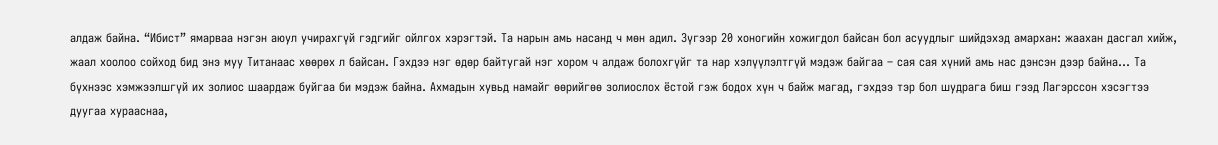алдаж байна. “Ибист” ямарваа нэгэн аюул учирахгүй гэдгийг ойлгох хэрэгтэй. Та нарын амь насанд ч мөн адил. Зүгээр 20 хоногийн хожигдол байсан бол асуудлыг шийдэхэд амархан: жаахан дасгал хийж, жаал хоолоо сойход бид энэ муу Титанаас хөөрөх л байсан. Гэхдээ нэг өдөр байтугай нэг хором ч алдаж болохгүйг та нар хэлүүлэлтгүй мэдэж байгаа – сая сая хүний амь нас дэнсэн дээр байна... Та бүхнээс хэмжээлшгүй их золиос шаардаж буйгаа би мэдэж байна. Ахмадын хувьд намайг өөрийгөө золиослох ёстой гэж бодох хүн ч байж магад, гэхдээ тэр бол шудрага биш гээд Лагэрссон хэсэгтээ дуугаа хурааснаа,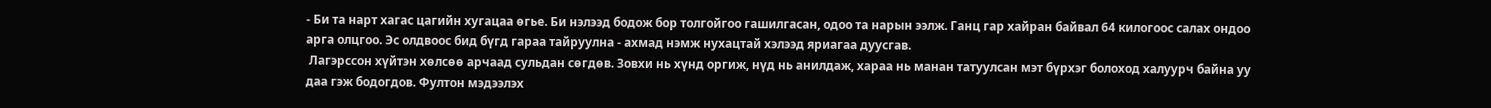- Би та нарт хагас цагийн хугацаа өгье. Би нэлээд бодож бор толгойгоо гашилгасан, одоо та нарын ээлж. Ганц гар хайран байвал 64 килогоос салах ондоо арга олцгоо. Эс олдвоос бид бүгд гараа тайруулна - ахмад нэмж нухацтай хэлээд яриагаа дуусгав.
 Лагэрссон хүйтэн хөлсөө арчаад сульдан сөгдөв. Зовхи нь хүнд оргиж, нүд нь анилдаж, хараа нь манан татуулсан мэт бүрхэг болоход халуурч байна уу даа гэж бодогдов. Фултон мэдээлэх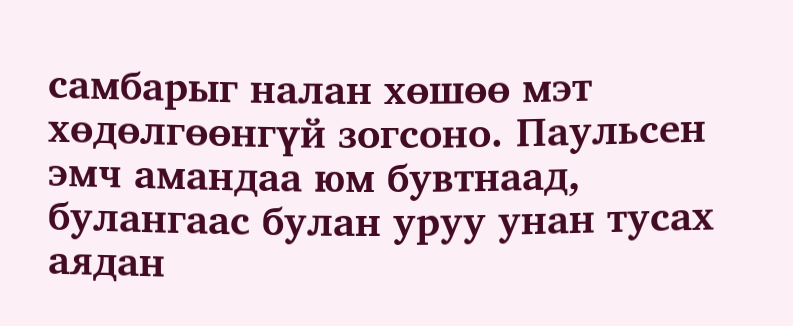самбарыг налан хөшөө мэт хөдөлгөөнгүй зогсоно. Паульсен эмч амандаа юм бувтнаад, булангаас булан уруу унан тусах аядан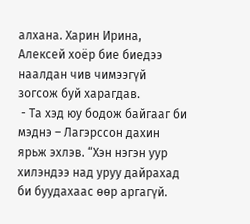алхана. Харин Ирина, Алексей хоёр бие биедээ наалдан чив чимээгүй зогсож буй харагдав.
 - Та хэд юу бодож байгааг би мэднэ – Лагэрссон дахин ярьж эхлэв. “Хэн нэгэн уур хилэндээ над уруу дайрахад би буудахаас өөр аргагүй.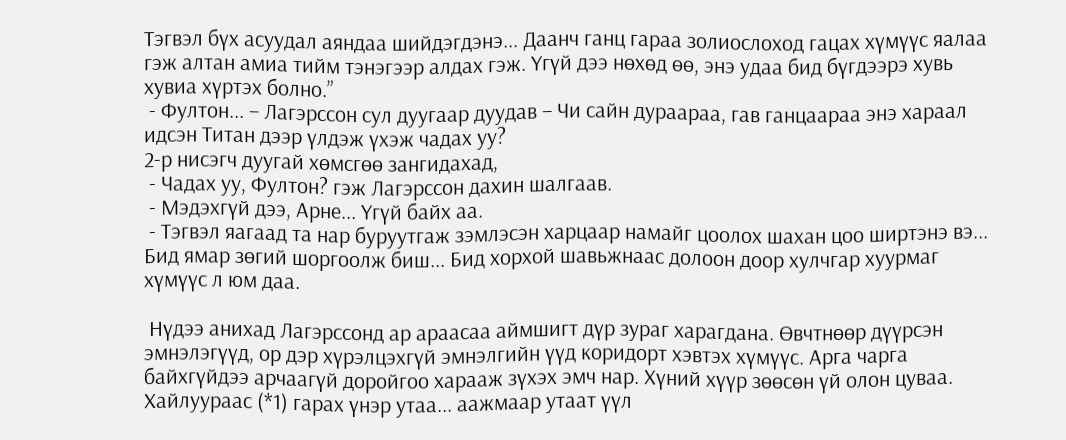Тэгвэл бүх асуудал аяндаа шийдэгдэнэ... Даанч ганц гараа золиослоход гацах хүмүүс яалаа гэж алтан амиа тийм тэнэгээр алдах гэж. Үгүй дээ нөхөд өө, энэ удаа бид бүгдээрэ хувь хувиа хүртэх болно.”
 - Фултон... – Лагэрссон сул дуугаар дуудав – Чи сайн дураараа, гав ганцаараа энэ хараал идсэн Титан дээр үлдэж үхэж чадах уу?
2-р нисэгч дуугай хөмсгөө зангидахад,
 - Чадах уу, Фултон? гэж Лагэрссон дахин шалгаав.
 - Мэдэхгүй дээ, Арне... Үгүй байх аа.
 - Тэгвэл яагаад та нар буруутгаж зэмлэсэн харцаар намайг цоолох шахан цоо ширтэнэ вэ... Бид ямар зөгий шоргоолж биш... Бид хорхой шавьжнаас долоон доор хулчгар хуурмаг хүмүүс л юм даа.

 Нүдээ анихад Лагэрссонд ар араасаа аймшигт дүр зураг харагдана. Өвчтнөөр дүүрсэн эмнэлэгүүд, ор дэр хүрэлцэхгүй эмнэлгийн үүд коридорт хэвтэх хүмүүс. Арга чарга байхгүйдээ арчаагүй доройгоо харааж зүхэх эмч нар. Хүний хүүр зөөсөн үй олон цуваа. Хайлуураас (*1) гарах үнэр утаа... аажмаар утаат үүл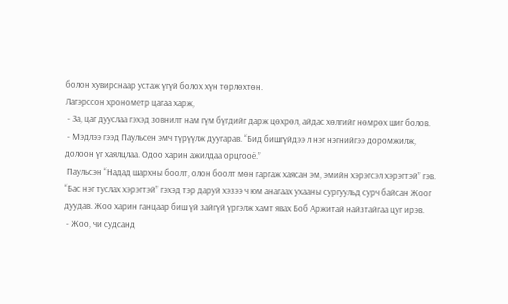болон хувирснаар устаж үгүй болох хүн төрлөхтөн.
Лагэрссон хронометр цагаа харж,
 - За, цаг дууслаа гэхэд зовнилт нам гүм бүгдийг дарж цөхрөл, айдас хөлгийг нөмрөх шиг болов.
 - Мэдлээ гээд Паульсен эмч түрүүлж дуугарав. “Бид бишгүйдээ л нэг нэгнийгээ доромжилж, долоон үг хаялцлаа. Одоо харин ажилдаа орцгооё.”
 Паульсэн “Надад шархны боолт, олон боолт мөн гаргаж хаясан эм, эмийн хэрэгсэл хэрэгтэй” гэв. “Бас нэг туслах хэрэгтэй” гэхэд тэр даруй хэзээ ч юм анагаах ухааны сургуульд сурч байсан Жоог дуудав. Жоо харин ганцаар биш үй зайгүй үргэлж хамт явах Боб Аржитай найзтайгаа цуг ирэв.
 - Жоо, чи судсанд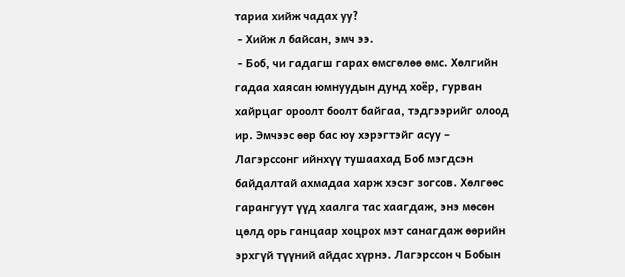тариа хийж чадах уу?
 - Хийж л байсан, эмч ээ.
 - Боб, чи гадагш гарах өмсгөлөө өмс. Хөлгийн гадаа хаясан юмнуудын дунд хоёр, гурван хайрцаг ороолт боолт байгаа, тэдгээрийг олоод ир. Эмчээс өөр бас юу хэрэгтэйг асуу – Лагэрссонг ийнхүү тушаахад Боб мэгдсэн байдалтай ахмадаа харж хэсэг зогсов. Хөлгөөс гарангуут үүд хаалга тас хаагдаж, энэ мөсөн цөлд орь ганцаар хоцрох мэт санагдаж өөрийн эрхгүй түүний айдас хүрнэ. Лагэрссон ч Бобын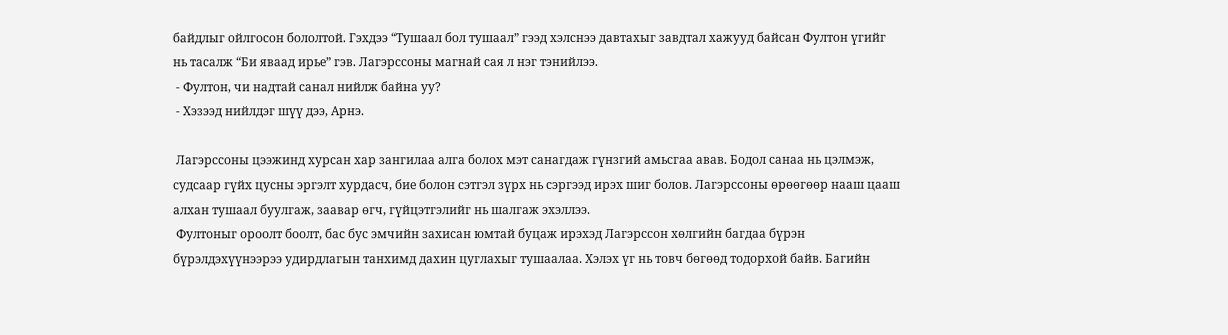байдлыг ойлгосон бололтой. Гэхдээ “Тушаал бол тушаал” гээд хэлснээ давтахыг завдтал хажууд байсан Фултон үгийг нь тасалж “Би яваад ирье” гэв. Лагэрссоны магнай сая л нэг тэнийлээ.
 - Фултон, чи надтай санал нийлж байна уу?
 - Хэзээд нийлдэг шүү дээ, Арнэ.

 Лагэрссоны цээжинд хурсан хар зангилаа алга болох мэт санагдаж гүнзгий амьсгаа авав. Бодол санаа нь цэлмэж, судсаар гүйх цусны эргэлт хурдасч, бие болон сэтгэл зүрх нь сэргээд ирэх шиг болов. Лагэрссоны өрөөгөөр нааш цааш алхан тушаал буулгаж, заавар өгч, гүйцэтгэлийг нь шалгаж эхэллээ.
 Фултоныг ороолт боолт, бас бус эмчийн захисан юмтай буцаж ирэхэд Лагэрссон хөлгийн багдаа бүрэн бүрэлдэхүүнээрээ удирдлагын танхимд дахин цуглахыг тушаалаа. Хэлэх үг нь товч бөгөөд тодорхой байв. Багийн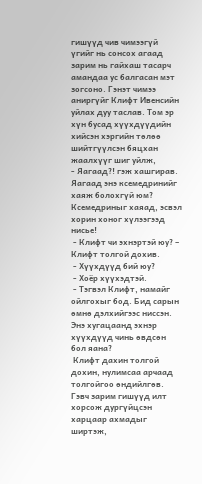гишүүд чив чимээгүй үгийг нь сонсох агаад зарим нь гайхаш тасарч амандаа ус балгасан мэт зогсоно. Гэнэт чимээ аниргүйг Клифт Ивенсийн уйлах дуу таслав. Том эр хүн бусад хүүхдүүдийн хийсэн хэргийн төлөө шийтгүүлсэн бяцхан жаалхүүг шиг уйлж,
- Яагаад?! гэж хашгирав. Яагаад энэ ксемедринийг хаяж болохгүй юм? Ксемедриныг хаяад, эсвэл хорин хоног хүлээгээд нисье!
 - Клифт чи эхнэртэй юу? – Клифт толгой дохив.
 - Хүүхдүүд бий юу?
 - Хоёр хүүхэдтэй.
 - Тэгвэл Клифт, намайг ойлгохыг бод. Бид сарын өмнө дэлхийгээс ниссэн. Энэ хугацаанд эхнэр хүүхдүүд чинь өвдсөн бол яана?
 Клифт дахин толгой дохин, нулимсаа арчаад толгойгоо өндийлгөв. Гэвч зарим гишүүд илт хорсож дургүйцсэн харцаар ахмадыг ширтэж,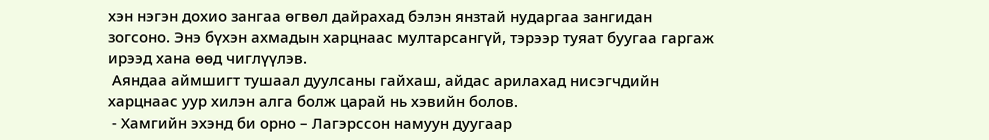хэн нэгэн дохио зангаа өгвөл дайрахад бэлэн янзтай нударгаа зангидан зогсоно. Энэ бүхэн ахмадын харцнаас мултарсангүй, тэрээр туяат буугаа гаргаж ирээд хана өөд чиглүүлэв.
 Аяндаа аймшигт тушаал дуулсаны гайхаш, айдас арилахад нисэгчдийн харцнаас уур хилэн алга болж царай нь хэвийн болов.
 - Хамгийн эхэнд би орно – Лагэрссон намуун дуугаар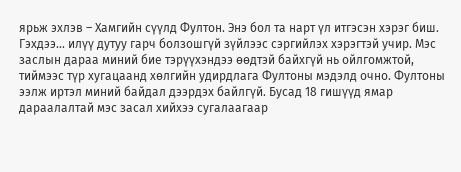ярьж эхлэв – Хамгийн сүүлд Фултон. Энэ бол та нарт үл итгэсэн хэрэг биш. Гэхдээ... илүү дутуу гарч болзошгүй зүйлээс сэргийлэх хэрэгтэй учир. Мэс заслын дараа миний бие тэрүүхэндээ өөдтэй байхгүй нь ойлгомжтой, тиймээс түр хугацаанд хөлгийн удирдлага Фултоны мэдэлд очно. Фултоны ээлж иртэл миний байдал дээрдэх байлгүй. Бусад 18 гишүүд ямар дараалалтай мэс засал хийхээ сугалаагаар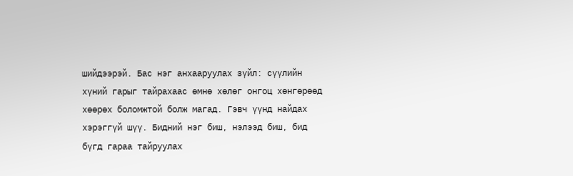шийдээрэй. Бас нэг анхааруулах зүйл: сүүлийн хүний гарыг тайрахаас өмнө хөлөг онгоц хөнгөрөөд хөөрөх боломжтой болж магад. Гэвч үүнд найдах хэрэггүй шүү. Бидний нэг биш, нэлээд биш, бид бүгд гараа тайруулах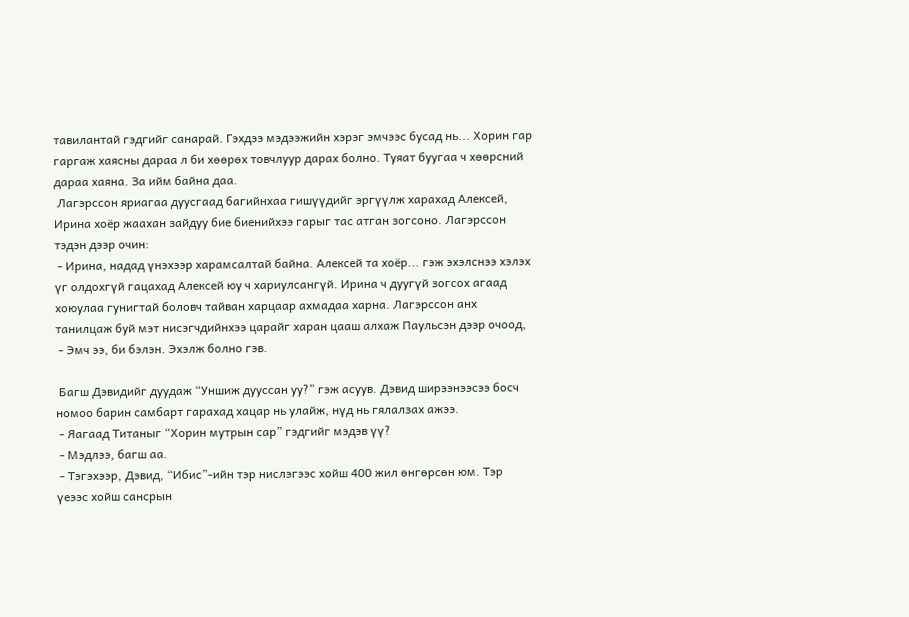тавилантай гэдгийг санарай. Гэхдээ мэдээжийн хэрэг эмчээс бусад нь... Хорин гар гаргаж хаясны дараа л би хөөрөх товчлуур дарах болно. Туяат буугаа ч хөөрсний дараа хаяна. За ийм байна даа.
 Лагэрссон яриагаа дуусгаад багийнхаа гишүүдийг эргүүлж харахад Алексей, Ирина хоёр жаахан зайдуу бие биенийхээ гарыг тас атган зогсоно. Лагэрссон тэдэн дээр очин:
 - Ирина, надад үнэхээр харамсалтай байна. Алексей та хоёр... гэж эхэлснээ хэлэх үг олдохгүй гацахад Алексей юу ч хариулсангүй. Ирина ч дуугүй зогсох агаад хоюулаа гунигтай боловч тайван харцаар ахмадаа харна. Лагэрссон анх танилцаж буй мэт нисэгчдийнхээ царайг харан цааш алхаж Паульсэн дээр очоод,
 - Эмч ээ, би бэлэн. Эхэлж болно гэв.

 Багш Дэвидийг дуудаж “Уншиж дууссан уу?” гэж асуув. Дэвид ширээнээсээ босч номоо барин самбарт гарахад хацар нь улайж, нүд нь гялалзах ажээ.
 - Яагаад Титаныг “Хорин мутрын сар” гэдгийг мэдэв үү?
 - Мэдлээ, багш аа.
 - Тэгэхээр, Дэвид, “Ибис”-ийн тэр нислэгээс хойш 400 жил өнгөрсөн юм. Тэр үеээс хойш сансрын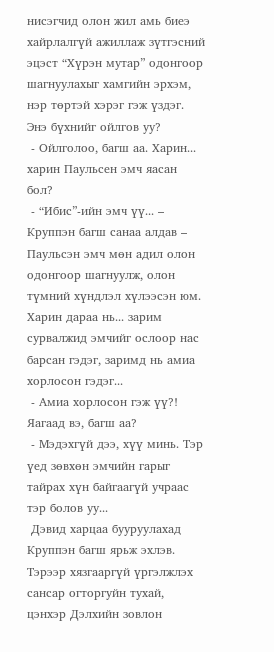нисэгчид олон жил амь биеэ хайрлалгүй ажиллаж зүтгэсний эцэст “Хүрэн мутар” одонгоор шагнуулахыг хамгийн эрхэм, нэр төртэй хэрэг гэж үздэг. Энэ бүхнийг ойлгов уу?
 - Ойлголоо, багш аа. Харин... харин Паульсен эмч яасан бол?
 - “Ибис”-ийн эмч үү... – Круппэн багш санаа алдав – Паульсэн эмч мөн адил олон одонгоор шагнуулж, олон түмний хүндлэл хүлээсэн юм. Харин дараа нь... зарим сурвалжид эмчийг ослоор нас барсан гэдэг, заримд нь амиа хорлосон гэдэг...
 - Амиа хорлосон гэж үү?! Яагаад вэ, багш аа?
 - Мэдэхгүй дээ, хүү минь. Тэр үед зөвхөн эмчийн гарыг тайрах хүн байгаагүй учраас тэр болов уу...
 Дэвид харцаа бууруулахад Круппэн багш ярьж эхлэв. Тэрээр хязгааргүй үргэлжлэх сансар огторгуйн тухай, цэнхэр Дэлхийн зовлон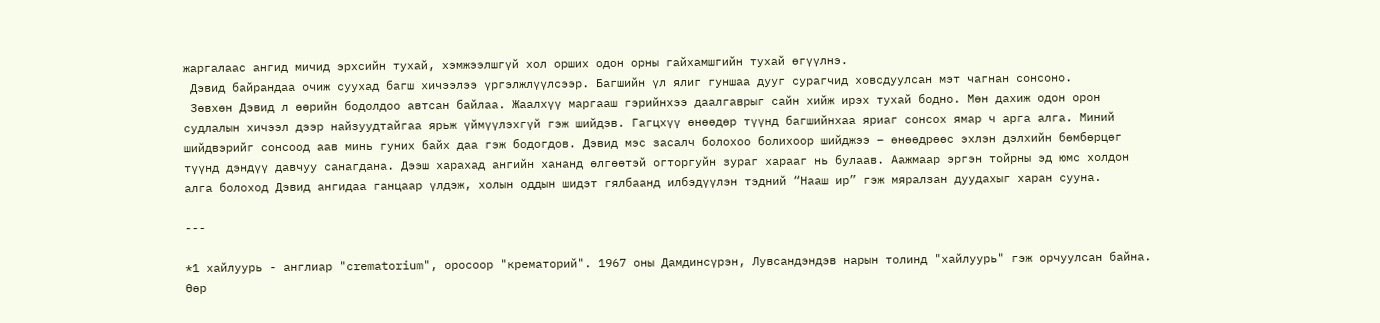жаргалаас ангид мичид эрхсийн тухай, хэмжээлшгүй хол орших одон орны гайхамшгийн тухай өгүүлнэ.
 Дэвид байрандаа очиж суухад багш хичээлээ үргэлжлүүлсээр. Багшийн үл ялиг гуншаа дууг сурагчид ховсдуулсан мэт чагнан сонсоно.
 Зөвхөн Дэвид л өөрийн бодолдоо автсан байлаа. Жаалхүү маргааш гэрийнхээ даалгаврыг сайн хийж ирэх тухай бодно. Мөн дахиж одон орон судлалын хичээл дээр найзуудтайгаа ярьж үймүүлэхгүй гэж шийдэв. Гагцхүү өнөөдөр түүнд багшийнхаа яриаг сонсох ямар ч арга алга. Миний шийдвэрийг сонсоод аав минь гуних байх даа гэж бодогдов. Дэвид мэс засалч болохоо болихоор шийджээ – өнөөдрөөс эхлэн дэлхийн бөмбөрцөг түүнд дэндүү давчуу санагдана. Дээш харахад ангийн хананд өлгөөтэй огторгуйн зураг харааг нь булаав. Аажмаар эргэн тойрны эд юмс холдон алга болоход Дэвид ангидаа ганцаар үлдэж, холын оддын шидэт гялбаанд илбэдүүлэн тэдний “Нааш ир” гэж мяралзан дуудахыг харан сууна.

---

*1 хайлуурь - англиар "crematorium", оросоор "крематорий". 1967 оны Дамдинсүрэн, Лувсандэндэв нарын толинд "хайлуурь" гэж орчуулсан байна. Өөр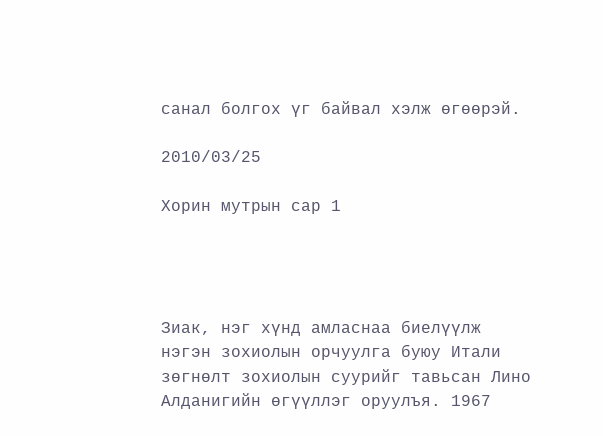санал болгох үг байвал хэлж өгөөрэй.

2010/03/25

Хорин мутрын сар 1




Зиак, нэг хүнд амласнаа биелүүлж нэгэн зохиолын орчуулга буюу Итали зөгнөлт зохиолын суурийг тавьсан Лино Алданигийн өгүүллэг оруулъя. 1967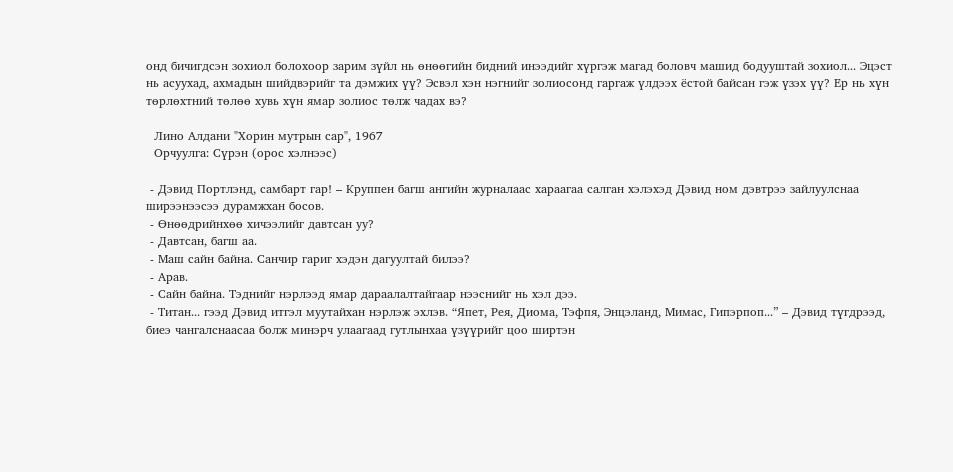онд бичигдсэн зохиол болохоор зарим зүйл нь өнөөгийн бидний инээдийг хүргэж магад боловч машид бодууштай зохиол... Эцэст нь асуухад, ахмадын шийдвэрийг та дэмжих үү? Эсвэл хэн нэгнийг золиосонд гаргаж үлдээх ёстой байсан гэж үзэх үү? Ер нь хүн төрлөхтний төлөө хувь хүн ямар золиос төлж чадах вэ?

  Лино Алдани "Хорин мутрын сар", 1967
  Орчуулга: Сүрэн (орос хэлнээс)

 - Дэвид Портлэнд, самбарт гар! – Круппен багш ангийн журналаас хараагаа салган хэлэхэд Дэвид ном дэвтрээ зайлуулснаа ширээнээсээ дурамжхан босов.
 - Өнөөдрийнхөө хичээлийг давтсан уу?
 - Давтсан, багш аа.
 - Маш сайн байна. Санчир гариг хэдэн дагуултай билээ?
 - Арав.
 - Сайн байна. Тэднийг нэрлээд ямар дараалалтайгаар нээснийг нь хэл дээ.
 - Титан... гээд Дэвид итгэл муутайхан нэрлэж эхлэв. “Япет, Рея, Диома, Тэфпя, Энцэланд, Мимас, Гипэрпоп...” – Дэвид түгдрээд, биеэ чангалснаасаа болж минэрч улаагаад гутлынхаа үзүүрийг цоо ширтэн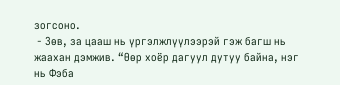зогсоно.
 - Зөв, за цааш нь үргэлжлүүлээрэй гэж багш нь жаахан дэмжив. “Өөр хоёр дагуул дутуу байна, нэг нь Фэба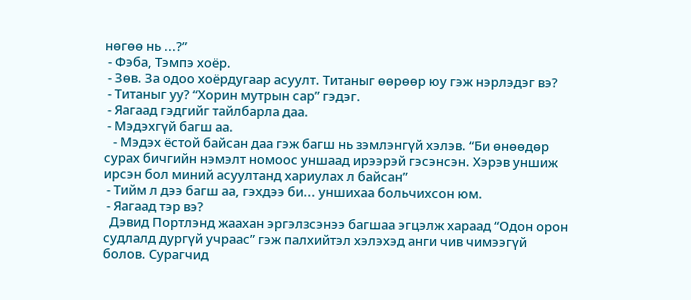нөгөө нь ...?”
 - Фэба, Тэмпэ хоёр.
 - Зөв. За одоо хоёрдугаар асуулт. Титаныг өөрөөр юу гэж нэрлэдэг вэ?
 - Титаныг уу? “Хорин мутрын сар” гэдэг.
 - Яагаад гэдгийг тайлбарла даа.
 - Мэдэхгүй багш аа.
   - Мэдэх ёстой байсан даа гэж багш нь зэмлэнгүй хэлэв. “Би өнөөдөр сурах бичгийн нэмэлт номоос уншаад ирээрэй гэсэнсэн. Хэрэв уншиж ирсэн бол миний асуултанд хариулах л байсан”
 - Тийм л дээ багш аа, гэхдээ би... уншихаа больчихсон юм.
 - Яагаад тэр вэ?
  Дэвид Портлэнд жаахан эргэлзсэнээ багшаа эгцэлж хараад “Одон орон судлалд дургүй учраас” гэж палхийтэл хэлэхэд анги чив чимээгүй болов. Сурагчид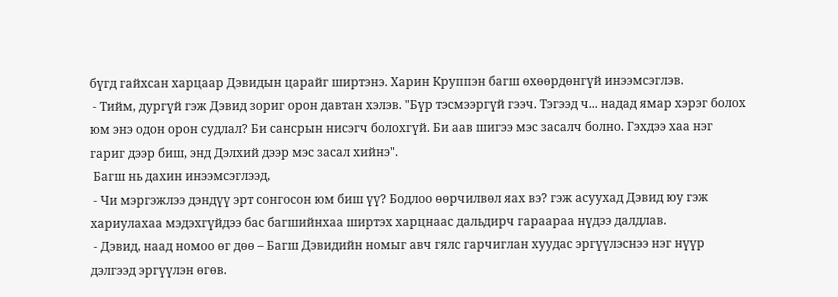бүгд гайхсан харцаар Дэвидын царайг ширтэнэ. Харин Круппэн багш өхөөрдөнгүй инээмсэглэв.
 - Тийм, дургүй гэж Дэвид зориг орон давтан хэлэв. "Бүр тэсмээргүй гээч. Тэгээд ч... надад ямар хэрэг болох юм энэ одон орон судлал? Би сансрын нисэгч болохгүй. Би аав шигээ мэс засалч болно. Гэхдээ хаа нэг гариг дээр биш, энд Дэлхий дээр мэс засал хийнэ".
 Багш нь дахин инээмсэглээд,
 - Чи мэргэжлээ дэндүү эрт сонгосон юм биш үү? Бодлоо өөрчилвөл яах вэ? гэж асуухад Дэвид юу гэж хариулахаа мэдэхгүйдээ бас багшийнхаа ширтэх харцнаас дальдирч гараараа нүдээ далдлав.
 - Дэвид, наад номоо өг дөө – Багш Дэвидийн номыг авч гялс гарчиглан хуудас эргүүлэснээ нэг нүүр дэлгээд эргүүлэн өгөв.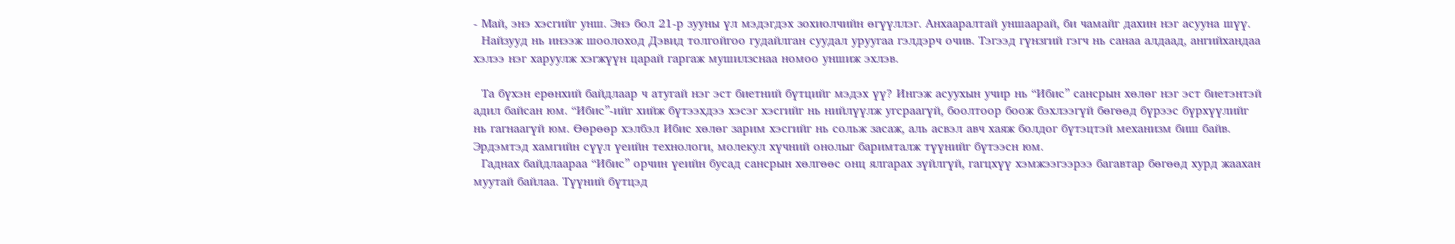- Май, энэ хэсгийг унш. Энэ бол 21-р зууны үл мэдэгдэх зохиолчийн өгүүллэг. Анхааралтай уншаарай, би чамайг дахин нэг асууна шүү.
  Найзууд нь инээж шоолоход Дэвид толгойгоо гудайлган суудал уруугаа гэлдэрч очив. Тэгээд гүнзгий гэгч нь санаа алдаад, ангийхандаа хэлээ нэг харуулж хэгжүүн царай гаргаж мушилзснаа номоо уншиж эхлэв.

  Та бүхэн ерөнхий байдлаар ч атугай нэг эст биетний бүтцийг мэдэх үү? Ингэж асуухын учир нь “Ибис” сансрын хөлөг нэг эст биетэнтэй адил байсан юм. “Ибис”-ийг хийж бүтээхдээ хэсэг хэсгийг нь нийлүүлж угсраагүй, боолтоор боож бэхлээгүй бөгөөд бүрээс бүрхүүлийг нь гагнаагүй юм. Өөрөөр хэлбэл Ибис хөлөг зарим хэсгийг нь сольж засаж, аль асвэл авч хаяж болдог бүтэцтэй механизм биш байв. Эрдэмтэд хамгийн сүүл үеийн технологи, молекул хүчний онолыг баримталж түүнийг бүтээсн юм.
  Гаднах байдлаараа “Ибис” орчин үеийн бусад сансрын хөлгөөс онц ялгарах зүйлгүй, гагцхүү хэмжээгээрээ багавтар бөгөөд хурд жаахан муутай байлаа. Түүний бүтцэд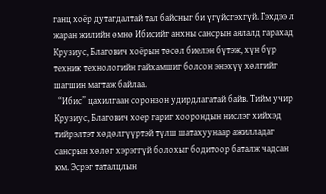ганц хоёр дутагдалтай тал байсныг би үгүйсгэхгүй. Гэхдээ л жаран жилийн өмнө Ибисийг анхны сансрын аялалд гарахад Крузиус, Благович хоёрын төсөл биелэн бүтэж, хүн бүр техник технологийн гайхамшиг болсон энэхүү хөлгийг шагшин магтаж байлаа.
  “Ибис” цахилгаан соронзон удирдлагатай байв. Тийм учир Крузиус, Благович хоер гариг хоорондын нислэг хийхэд тийрэлтэт хөдөлгүүртэй түлш шатахуунаар ажилладаг сансрын хөлөг хэрэггүй болохыг бодитоор баталж чадсан юм. Эсрэг таталцлын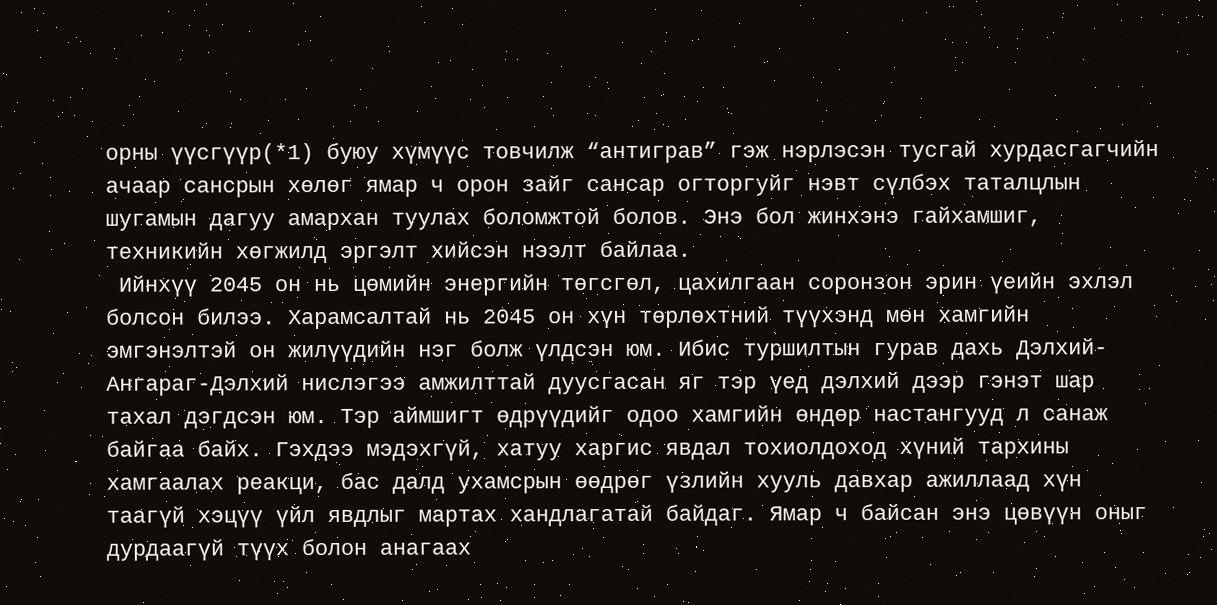орны үүсгүүр(*1) буюу хүмүүс товчилж “антиграв” гэж нэрлэсэн тусгай хурдасгагчийн ачаар сансрын хөлөг ямар ч орон зайг сансар огторгуйг нэвт сүлбэх таталцлын шугамын дагуу амархан туулах боломжтой болов. Энэ бол жинхэнэ гайхамшиг, техникийн хөгжилд эргэлт хийсэн нээлт байлаа.
 Ийнхүү 2045 он нь цөмийн энергийн төгсгөл, цахилгаан соронзон эрин үеийн эхлэл болсон билээ. Харамсалтай нь 2045 он хүн төрлөхтний түүхэнд мөн хамгийн эмгэнэлтэй он жилүүдийн нэг болж үлдсэн юм. Ибис туршилтын гурав дахь Дэлхий-Ангараг-Дэлхий нислэгээ амжилттай дуусгасан яг тэр үед дэлхий дээр гэнэт шар тахал дэгдсэн юм. Тэр аймшигт өдрүүдийг одоо хамгийн өндөр настангууд л санаж байгаа байх. Гэхдээ мэдэхгүй, хатуу харгис явдал тохиолдоход хүний тархины хамгаалах реакци, бас далд ухамсрын өөдрөг үзлийн хууль давхар ажиллаад хүн таагүй хэцүү үйл явдлыг мартах хандлагатай байдаг. Ямар ч байсан энэ цөвүүн оныг дурдаагүй түүх болон анагаах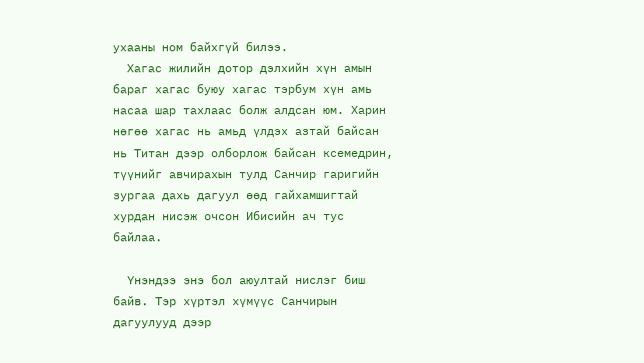ухааны ном байхгүй билээ.
  Хагас жилийн дотор дэлхийн хүн амын бараг хагас буюу хагас тэрбум хүн амь насаа шар тахлаас болж алдсан юм. Харин нөгөө хагас нь амьд үлдэх азтай байсан нь Титан дээр олборлож байсан ксемедрин, түүнийг авчирахын тулд Санчир гаригийн зургаа дахь дагуул өөд гайхамшигтай хурдан нисэж очсон Ибисийн ач тус байлаа.

  Үнэндээ энэ бол аюултай нислэг биш байв. Тэр хүртэл хүмүүс Санчирын дагуулууд дээр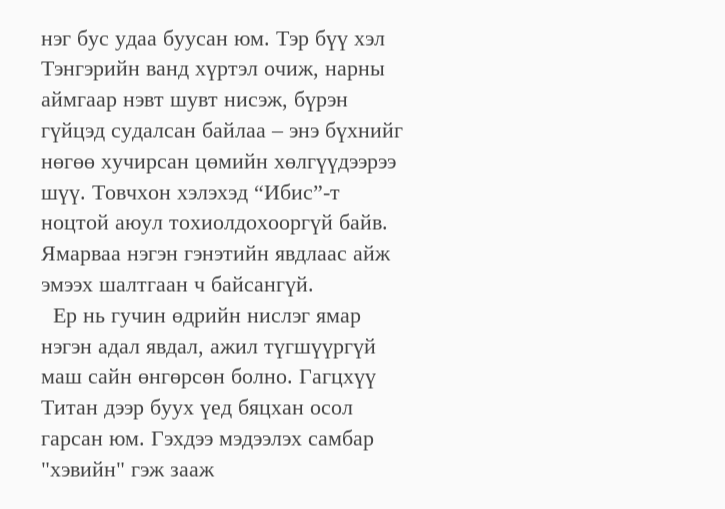нэг бус удаа буусан юм. Тэр бүү хэл Тэнгэрийн ванд хүртэл очиж, нарны аймгаар нэвт шувт нисэж, бүрэн гүйцэд судалсан байлаа – энэ бүхнийг нөгөө хучирсан цөмийн хөлгүүдээрээ шүү. Товчхон хэлэхэд “Ибис”-т ноцтой аюул тохиолдохооргүй байв. Ямарваа нэгэн гэнэтийн явдлаас айж эмээх шалтгаан ч байсангүй.
  Ер нь гучин өдрийн нислэг ямар нэгэн адал явдал, ажил түгшүүргүй маш сайн өнгөрсөн болно. Гагцхүү Титан дээр буух үед бяцхан осол гарсан юм. Гэхдээ мэдээлэх самбар "хэвийн" гэж зааж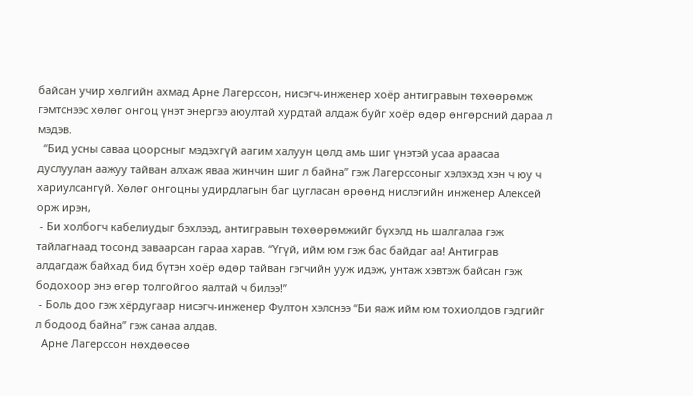байсан учир хөлгийн ахмад Арне Лагерссон, нисэгч-инженер хоёр антигравын төхөөрөмж гэмтснээс хөлөг онгоц үнэт энергээ аюултай хурдтай алдаж буйг хоёр өдөр өнгөрсний дараа л мэдэв.
  “Бид усны саваа цоорсныг мэдэхгүй аагим халуун цөлд амь шиг үнэтэй усаа араасаа дуслуулан аажуу тайван алхаж яваа жинчин шиг л байна” гэж Лагерссоныг хэлэхэд хэн ч юу ч хариулсангүй. Хөлөг онгоцны удирдлагын баг цугласан өрөөнд нислэгийн инженер Алексей орж ирэн,
 - Би холбогч кабелиудыг бэхлээд, антигравын төхөөрөмжийг бүхэлд нь шалгалаа гэж тайлагнаад тосонд заваарсан гараа харав. “Үгүй, ийм юм гэж бас байдаг аа! Антиграв алдагдаж байхад бид бүтэн хоёр өдөр тайван гэгчийн ууж идэж, унтаж хэвтэж байсан гэж бодохоор энэ өгөр толгойгоо яалтай ч билээ!”
 - Боль доо гэж хёрдугаар нисэгч-инженер Фултон хэлснээ “Би яаж ийм юм тохиолдов гэдгийг л бодоод байна” гэж санаа алдав.
  Арне Лагерссон нөхдөөсөө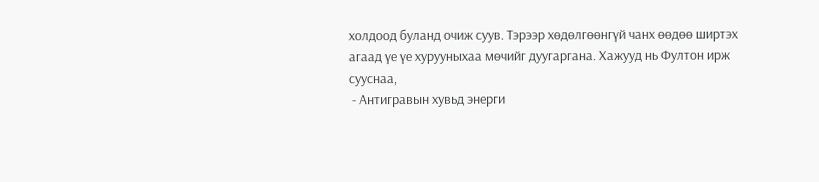холдоод буланд очиж суув. Тэрээр хөдөлгөөнгүй чанх өөдөө ширтэх агаад үе үе хурууныхаа мөчийг дуугаргана. Хажууд нь Фултон ирж сууснаа,
 - Антигравын хувьд энерги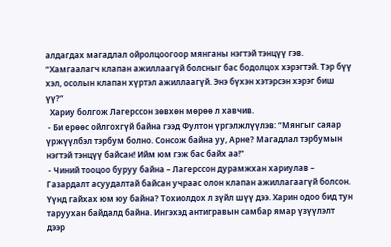алдагдах магадлал ойролцоогоор мянганы нэгтэй тэнцүү гэв. “Хамгаалагч клапан ажиллаагүй болсныг бас бодолцох хэрэгтэй. Тэр бүү хэл, осолын клапан хүртэл ажиллаагүй. Энэ бүхэн хэтэрсэн хэрэг биш үү?”
  Хариу болгож Лагерссон зөвхөн мөрөө л хавчив.
 - Би ерөөс ойлгохгүй байна гээд Фултон үргэлжлүүлэв: “Мянгыг саяар үржүүлбэл тэрбум болно. Сонсож байна уу, Арне? Магадлал тэрбумын нэгтэй тэнцүү байсан! Ийм юм гэж бас байх аа!”
 - Чиний тооцоо буруу байна – Лагерссон дурамжхан хариулав – Газардалт асуудалтай байсан учраас олон клапан ажиллагаагүй болсон. Үүнд гайхах юм юу байна? Тохиолдох л зүйл шүү дээ. Харин одоо бид тун таруухан байдалд байна. Ингэхэд антигравын самбар ямар үзүүлэлт дээр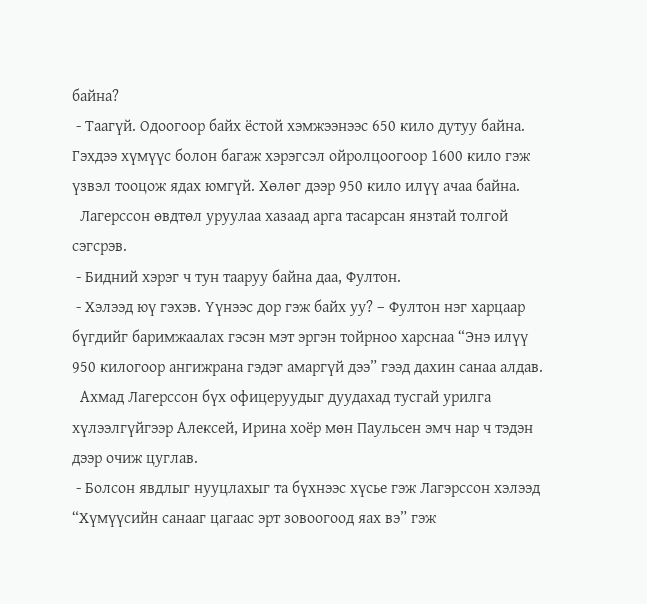байна?
 - Таагүй. Одоогоор байх ёстой хэмжээнээс 650 кило дутуу байна. Гэхдээ хүмүүс болон багаж хэрэгсэл ойролцоогоор 1600 кило гэж үзвэл тооцож ядах юмгүй. Хөлөг дээр 950 кило илүү ачаа байна.
  Лагерссон өвдтөл уруулаа хазаад арга тасарсан янзтай толгой сэгсрэв.
 - Бидний хэрэг ч тун тааруу байна даа, Фултон.
 - Хэлээд юү гэхэв. Үүнээс дор гэж байх уу? – Фултон нэг харцаар бүгдийг баримжаалах гэсэн мэт эргэн тойрноо харснаа “Энэ илүү 950 килогоор ангижрана гэдэг амаргүй дээ” гээд дахин санаа алдав.
  Ахмад Лагерссон бүх офицеруудыг дуудахад тусгай урилга хүлээлгүйгээр Алексей, Ирина хоёр мөн Паульсен эмч нар ч тэдэн дээр очиж цуглав.
 - Болсон явдлыг нууцлахыг та бүхнээс хүсье гэж Лагэрссон хэлээд “Хүмүүсийн санааг цагаас эрт зовоогоод яах вэ” гэж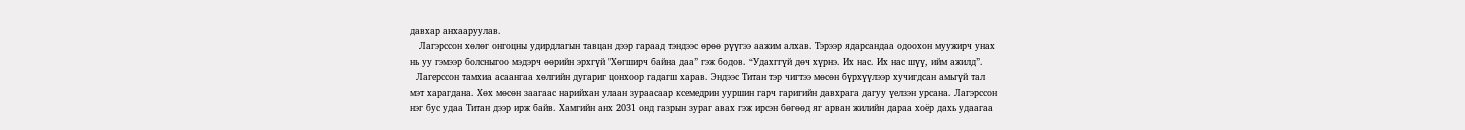давхар анхааруулав.
   Лагэрссон хөлөг онгоцны удирдлагын тавцан дээр гараад тэндээс өрөө рүүгээ аажим алхав. Тэрээр ядарсандаа одоохон муужирч унах нь уу гэмээр болсныгоо мэдэрч өөрийн эрхгүй "Хөгширч байна даа” гэж бодов. “Удахггүй дөч хүрнэ. Их нас. Их нас шүү, ийм ажилд”.
  Лагерссон тамхиа асаангаа хөлгийн дугариг цонхоор гадагш харав. Эндээс Титан тэр чигтээ мөсөн бүрхүүлээр хучигдсан амьгүй тал мэт харагдана. Хөх мөсөн заагаас нарийхан улаан зураасаар ксемедрин ууршин гарч гаригийн давхрага дагуу үелзэн урсана. Лагэрссон нэг бус удаа Титан дээр ирж байв. Хамгийн анх 2031 онд газрын зураг авах гэж ирсэн бөгөөд яг арван жилийн дараа хоёр дахь удаагаа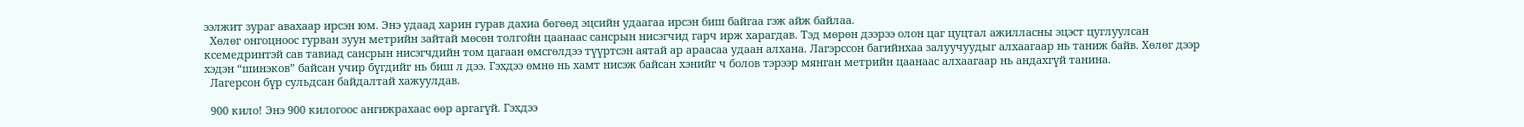ээлжит зураг авахаар ирсэн юм. Энэ удаад харин гурав дахиа бөгөөд эцсийн удаагаа ирсэн биш байгаа гэж айж байлаа.
  Хөлөг онгоцноос гурван зуун метрийн зайтай мөсөн толгойн цаанаас сансрын нисэгчид гарч ирж харагдав. Тэд мөрөн дээрээ олон цаг цуцтал ажилласны эцэст цуглуулсан ксемедринтэй сав тавиад сансрын нисэгчдийн том цагаан өмсгөлдээ түүртсэн аятай ар араасаа удаан алхана. Лагэрссон багийнхаа залуучуудыг алхаагаар нь таниж байв. Хөлөг дээр хэдэн “шинэков” байсан учир бүгдийг нь биш л дээ. Гэхдээ өмнө нь хамт нисэж байсан хэнийг ч болов тэрээр мянган метрийн цаанаас алхаагаар нь андахгүй танина.
  Лагерсон бүр сульдсан байдалтай хажуулдав.

  900 кило! Энэ 900 килогоос ангижрахаас өөр аргагүй. Гэхдээ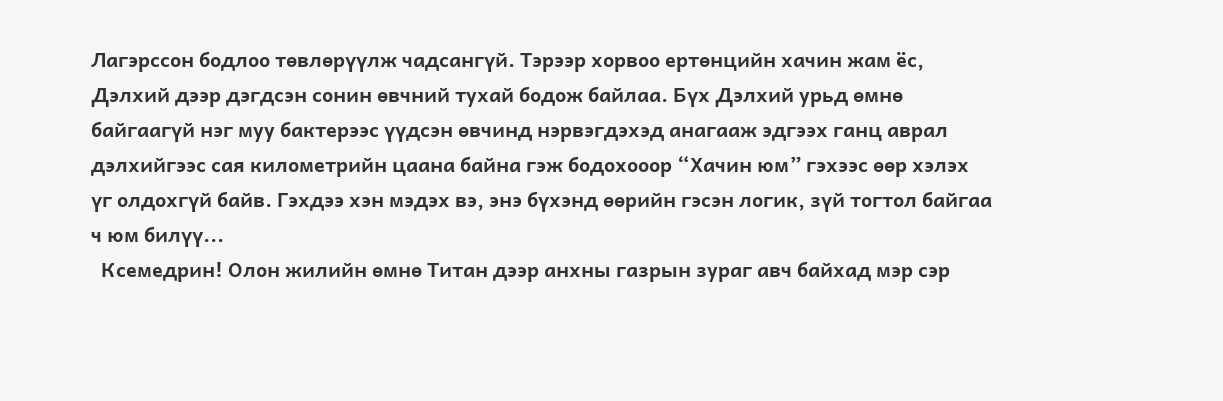Лагэрссон бодлоо төвлөрүүлж чадсангүй. Тэрээр хорвоо ертөнцийн хачин жам ёс, Дэлхий дээр дэгдсэн сонин өвчний тухай бодож байлаа. Бүх Дэлхий урьд өмнө байгаагүй нэг муу бактерээс үүдсэн өвчинд нэрвэгдэхэд анагааж эдгээх ганц аврал дэлхийгээс сая километрийн цаана байна гэж бодохооор “Хачин юм” гэхээс өөр хэлэх үг олдохгүй байв. Гэхдээ хэн мэдэх вэ, энэ бүхэнд өөрийн гэсэн логик, зүй тогтол байгаа ч юм билүү...
  Ксемедрин! Олон жилийн өмнө Титан дээр анхны газрын зураг авч байхад мэр сэр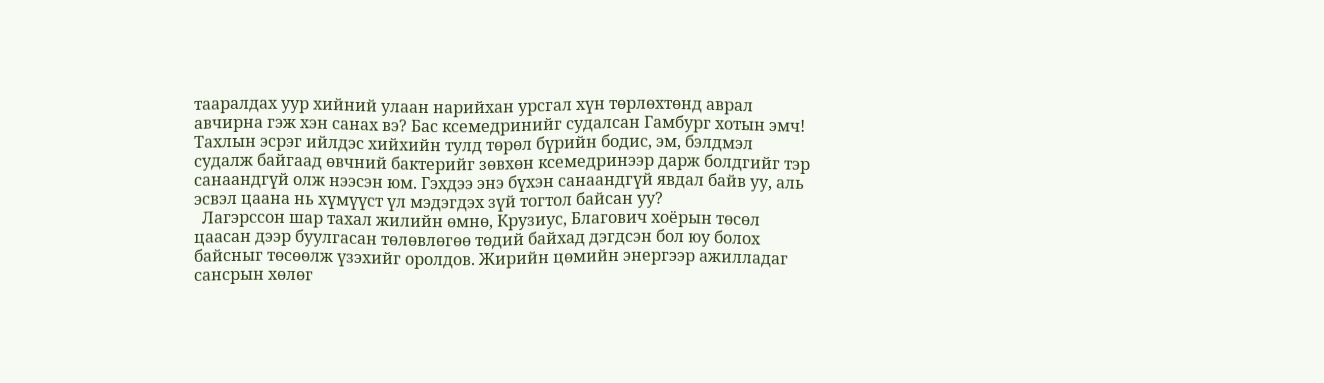тааралдах уур хийний улаан нарийхан урсгал хүн төрлөхтөнд аврал авчирна гэж хэн санах вэ? Бас ксемедринийг судалсан Гамбург хотын эмч! Тахлын эсрэг ийлдэс хийхийн тулд төрөл бүрийн бодис, эм, бэлдмэл судалж байгаад өвчний бактерийг зөвхөн ксемедринээр дарж болдгийг тэр санаандгүй олж нээсэн юм. Гэхдээ энэ бүхэн санаандгүй явдал байв уу, аль эсвэл цаана нь хүмүүст үл мэдэгдэх зүй тогтол байсан уу?
  Лагэрссон шар тахал жилийн өмнө, Крузиус, Благович хоёрын төсөл цаасан дээр буулгасан төлөвлөгөө төдий байхад дэгдсэн бол юу болох байсныг төсөөлж үзэхийг оролдов. Жирийн цөмийн энергээр ажилладаг сансрын хөлөг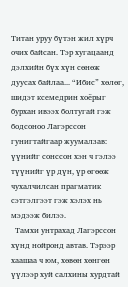Титан уруу бүтэн жил хүрч очих байсан. Тэр хугацаанд дэлхийн бүх хүн сөнөж дуусах байлаа... “Ибис” хөлөг, шидэт ксемедрин хоёрыг бурхан ивээх болтугай гэж бодсоноо Лагэрссон гунигтайгаар жуумалзав: үүнийг сонссон хэн ч гэлээ түүнийг үр дүн, үр өгөөж чухалчилсан прагматик сэтгэлгээт гэж хэлэх нь мэдээж билээ.
  Тамхи унтрахад Лагэрссон хүнд нойронд автав. Тэрээр хаашаа ч юм, хөвөн хөнгөн үүлээр хуй салхины хурдтай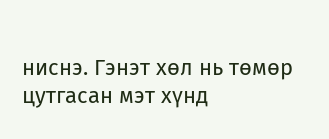ниснэ. Гэнэт хөл нь төмөр цутгасан мэт хүнд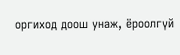оргиход доош унаж, ёроолгүй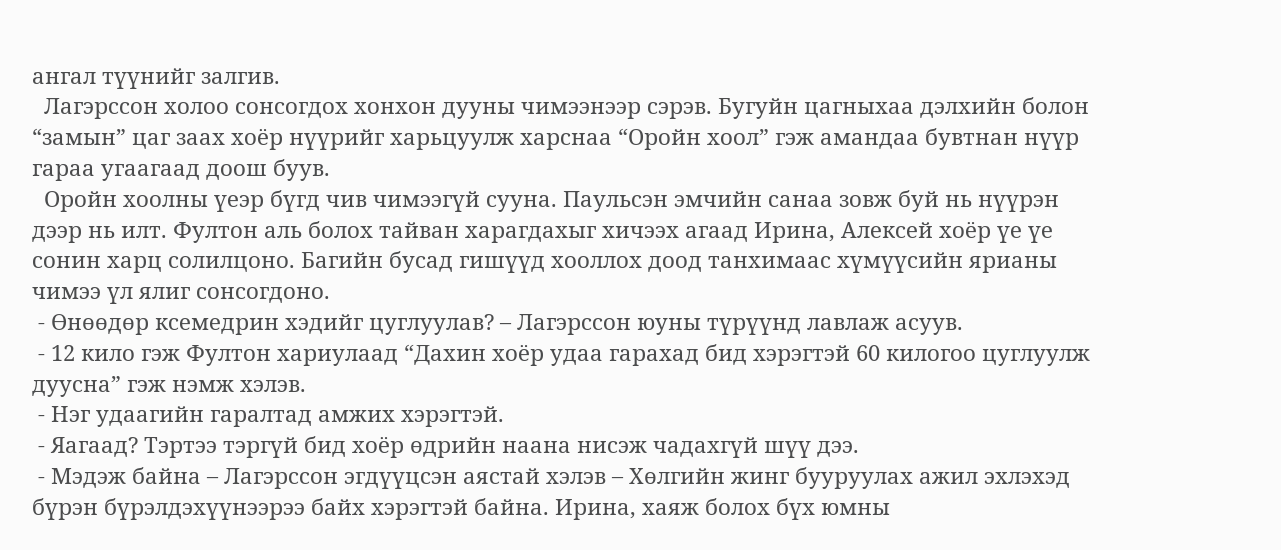ангал түүнийг залгив.
  Лагэрссон холоо сонсогдох хонхон дууны чимээнээр сэрэв. Бугуйн цагныхаа дэлхийн болон “замын” цаг заах хоёр нүүрийг харьцуулж харснаа “Оройн хоол” гэж амандаа бувтнан нүүр гараа угаагаад доош буув.
  Оройн хоолны үеэр бүгд чив чимээгүй сууна. Паульсэн эмчийн санаа зовж буй нь нүүрэн дээр нь илт. Фултон аль болох тайван харагдахыг хичээх агаад Ирина, Алексей хоёр үе үе сонин харц солилцоно. Багийн бусад гишүүд хооллох доод танхимаас хүмүүсийн ярианы чимээ үл ялиг сонсогдоно.
 - Өнөөдөр ксемедрин хэдийг цуглуулав? – Лагэрссон юуны түрүүнд лавлаж асуув.
 - 12 кило гэж Фултон хариулаад “Дахин хоёр удаа гарахад бид хэрэгтэй 60 килогоо цуглуулж дуусна” гэж нэмж хэлэв.
 - Нэг удаагийн гаралтад амжих хэрэгтэй.
 - Яагаад? Тэртээ тэргүй бид хоёр өдрийн наана нисэж чадахгүй шүү дээ.
 - Мэдэж байна – Лагэрссон эгдүүцсэн аястай хэлэв – Хөлгийн жинг бууруулах ажил эхлэхэд бүрэн бүрэлдэхүүнээрээ байх хэрэгтэй байна. Ирина, хаяж болох бүх юмны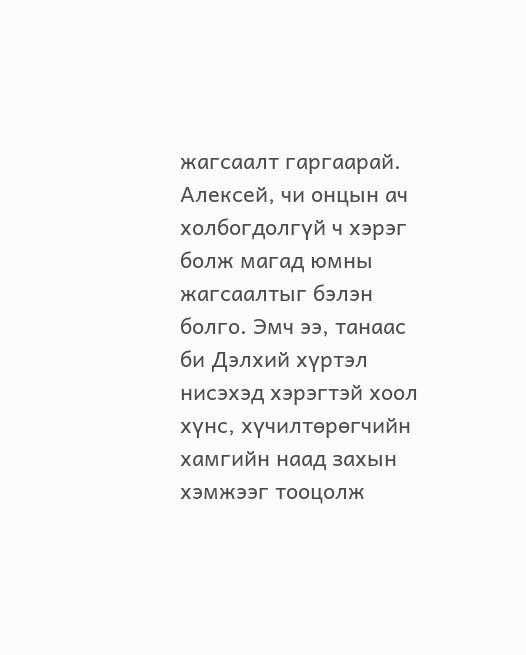жагсаалт гаргаарай. Алексей, чи онцын ач холбогдолгүй ч хэрэг болж магад юмны жагсаалтыг бэлэн болго. Эмч ээ, танаас би Дэлхий хүртэл нисэхэд хэрэгтэй хоол хүнс, хүчилтөрөгчийн хамгийн наад захын хэмжээг тооцолж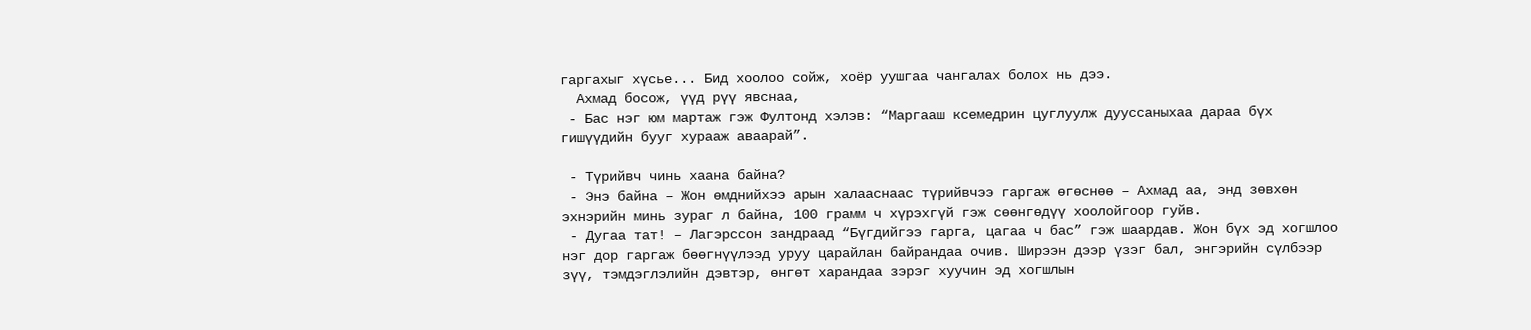гаргахыг хүсье... Бид хоолоо сойж, хоёр уушгаа чангалах болох нь дээ.
  Ахмад босож, үүд рүү явснаа,
 - Бас нэг юм мартаж гэж Фултонд хэлэв: “Маргааш ксемедрин цуглуулж дууссаныхаа дараа бүх гишүүдийн бууг хурааж аваарай”.

 - Түрийвч чинь хаана байна?
 - Энэ байна – Жон өмднийхээ арын халааснаас түрийвчээ гаргаж өгөснөө – Ахмад аа, энд зөвхөн эхнэрийн минь зураг л байна, 100 грамм ч хүрэхгүй гэж сөөнгөдүү хоолойгоор гуйв.
 - Дугаа тат! – Лагэрссон зандраад “Бүгдийгээ гарга, цагаа ч бас” гэж шаардав. Жон бүх эд хогшлоо нэг дор гаргаж бөөгнүүлээд уруу царайлан байрандаа очив. Ширээн дээр үзэг бал, энгэрийн сүлбээр зүү, тэмдэглэлийн дэвтэр, өнгөт харандаа зэрэг хуучин эд хогшлын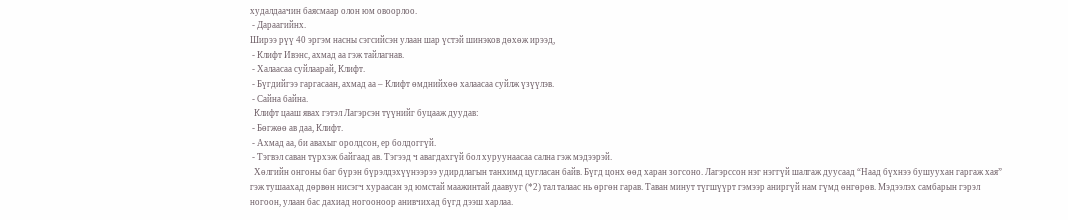худалдаачин баясмаар олон юм овоорлоо.
 - Дараагийнх.
Ширээ рүү 40 эргэм насны сэгсийсэн улаан шар үстэй шинэков дөхөж ирээд,
 - Клифт Ивэнс, ахмад аа гэж тайлагнав.
 - Халаасаа суйлаарай, Клифт.
 - Бүгдийгээ гаргасаан, ахмад аа – Клифт өмднийхөө халаасаа суйлж үзүүлэв.
 - Сайна байна.
  Клифт цааш явах гэтэл Лагэрсэн түүнийг буцааж дуудав:
 - Бөгжөө ав даа, Клифт.
 - Ахмад аа, би авахыг оролдсон, ер болдоггүй.
 - Тэгвэл саван түрхэж байгаад ав. Тэгээд ч авагдахгүй бол хуруунаасаа сална гэж мэдээрэй.
  Хөлгийн онгоны баг бүрэн бүрэлдэхүүнээрээ удирдлагын танхимд цугласан байв. Бүгд цонх өөд харан зогсоно. Лагэрссон нэг нэггүй шалгаж дуусаад “Наад бүхнээ бушуухан гаргаж хая” гэж тушаахад дөрвөн нисэгч хураасан эд юмстай маажинтай даавууг (*2) тал талаас нь өргөн гарав. Таван минут түгшүүрт гэмээр аниргүй нам гүмд өнгөрөв. Мэдээлэх самбарын гэрэл ногоон, улаан бас дахиад ногооноор анивчихад бүгд дээш харлаа.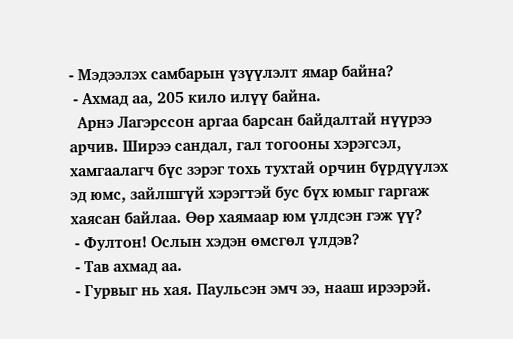- Мэдээлэх самбарын үзүүлэлт ямар байна?
 - Ахмад аа, 205 кило илүү байна.
  Арнэ Лагэрссон аргаа барсан байдалтай нүүрээ арчив. Ширээ сандал, гал тогооны хэрэгсэл, хамгаалагч бүс зэрэг тохь тухтай орчин бүрдүүлэх эд юмс, зайлшгүй хэрэгтэй бус бүх юмыг гаргаж хаясан байлаа. Өөр хаямаар юм үлдсэн гэж үү?
 - Фултон! Ослын хэдэн өмсгөл үлдэв?
 - Тав ахмад аа.
 - Гурвыг нь хая. Паульсэн эмч ээ, нааш ирээрэй.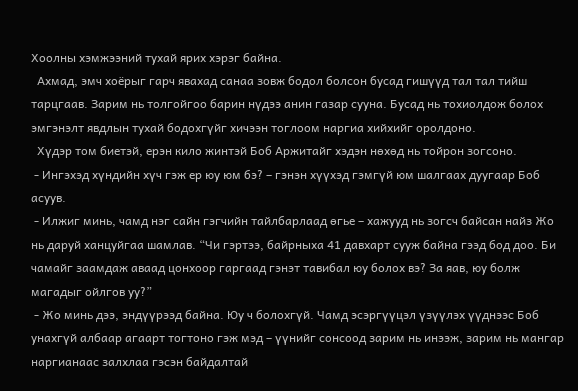Хоолны хэмжээний тухай ярих хэрэг байна.
  Ахмад, эмч хоёрыг гарч явахад санаа зовж бодол болсон бусад гишүүд тал тал тийш тарцгаав. Зарим нь толгойгоо барин нүдээ анин газар сууна. Бусад нь тохиолдож болох эмгэнэлт явдлын тухай бодохгүйг хичээн тоглоом наргиа хийхийг оролдоно.
  Хүдэр том биетэй, ерэн кило жинтэй Боб Аржитайг хэдэн нөхөд нь тойрон зогсоно.
 - Ингэхэд хүндийн хүч гэж ер юу юм бэ? – гэнэн хүүхэд гэмгүй юм шалгаах дуугаар Боб асуув.
 - Илжиг минь, чамд нэг сайн гэгчийн тайлбарлаад өгье – хажууд нь зогсч байсан найз Жо нь даруй ханцуйгаа шамлав. “Чи гэртээ, байрныха 41 давхарт сууж байна гээд бод доо. Би чамайг заамдаж аваад цонхоор гаргаад гэнэт тавибал юу болох вэ? За яав, юу болж магадыг ойлгов уу?”
 - Жо минь дээ, эндүүрээд байна. Юу ч болохгүй. Чамд эсэргүүцэл үзүүлэх үүднээс Боб унахгүй албаар агаарт тогтоно гэж мэд – үүнийг сонсоод зарим нь инээж, зарим нь мангар наргианаас залхлаа гэсэн байдалтай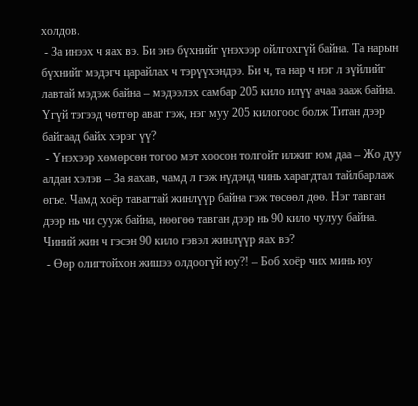холдов.
 - За инээх ч яах вэ. Би энэ бүхнийг үнэхээр ойлгохгүй байна. Та нарын бүхнийг мэдэгч царайлах ч тэрүүхэндээ. Би ч, та нар ч нэг л зүйлийг лавтай мэдэж байна – мэдээлэх самбар 205 кило илүү ачаа зааж байна. Үгүй тэгээд чөтгөр аваг гэж, нэг муу 205 килогоос болж Титан дээр байгаад байх хэрэг үү?
 - Үнэхээр хөмөрсөн тогоо мэт хоосон толгойт илжиг юм даа – Жо дуу алдан хэлэв – За яахав, чамд л гэж нүдэнд чинь харагдтал тайлбарлаж өгье. Чамд хоёр тавагтай жинлүүр байна гэж төсөөл дөө. Нэг тавган дээр нь чи сууж байна, нөөгөө тавган дээр нь 90 кило чулуу байна. Чиний жин ч гэсэн 90 кило гэвэл жинлүүр яах вэ?
 - Өөр олигтойхон жишээ олдоогүй юу?! – Боб хоёр чих минь юу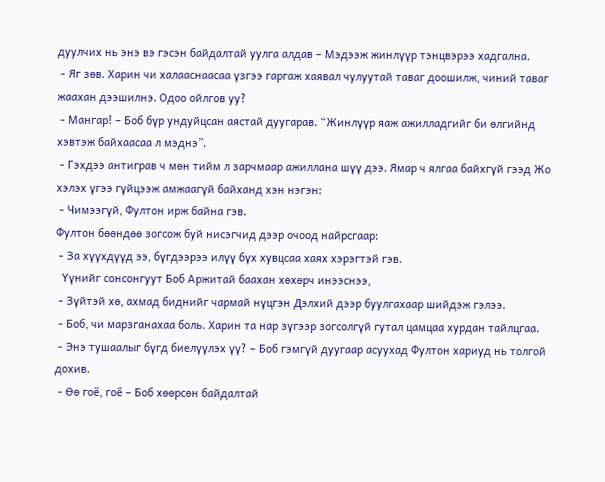дуулчих нь энэ вэ гэсэн байдалтай уулга алдав – Мэдээж жинлүүр тэнцвэрээ хадгална.
 - Яг зөв. Харин чи халааснаасаа үзгээ гаргаж хаявал чулуутай таваг доошилж, чиний таваг жаахан дээшилнэ. Одоо ойлгов уу?
 - Мангар! – Боб бүр ундуйцсан аястай дуугарав. “Жинлүүр яаж ажилладгийг би өлгийнд хэвтэж байхаасаа л мэднэ”.
 - Гэхдээ антиграв ч мөн тийм л зарчмаар ажиллана шүү дээ. Ямар ч ялгаа байхгүй гээд Жо хэлэх үгээ гүйцээж амжаагүй байханд хэн нэгэн:
 - Чимээгүй, Фултон ирж байна гэв.
Фултон бөөндөө зогсож буй нисэгчид дээр очоод найрсгаар:
 - За хүүхдүүд ээ, бүгдээрээ илүү бүх хувцсаа хаях хэрэгтэй гэв.
  Үүнийг сонсонгуут Боб Аржитай баахан хөхөрч инээснээ,
 - Зүйтэй хө, ахмад биднийг чармай нүцгэн Дэлхий дээр буулгахаар шийдэж гэлээ.
 - Боб, чи марзганахаа боль. Харин та нар зүгээр зогсолгүй гутал цамцаа хурдан тайлцгаа.
 - Энэ тушаалыг бүгд биелүүлэх үү? – Боб гэмгүй дуугаар асуухад Фултон хариуд нь толгой дохив.
 - Өө гоё, гоё – Боб хөөрсөн байдалтай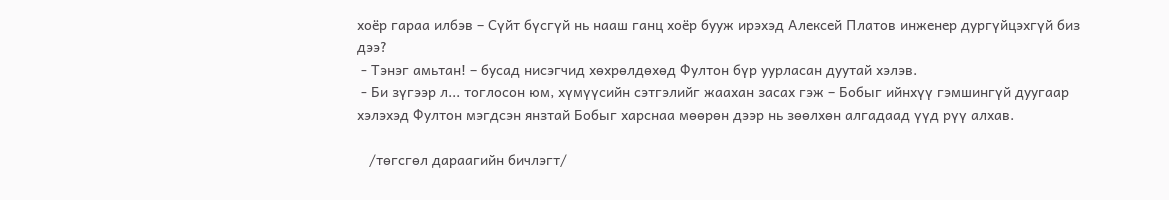хоёр гараа илбэв – Сүйт бүсгүй нь нааш ганц хоёр бууж ирэхэд Алексей Платов инженер дургүйцэхгүй биз дээ?
 - Тэнэг амьтан! – бусад нисэгчид хөхрөлдөхөд Фултон бүр уурласан дуутай хэлэв.
 - Би зүгээр л... тоглосон юм, хүмүүсийн сэтгэлийг жаахан засах гэж – Бобыг ийнхүү гэмшингүй дуугаар хэлэхэд Фултон мэгдсэн янзтай Бобыг харснаа мөөрөн дээр нь зөөлхөн алгадаад үүд рүү алхав.

   /төгсгөл дараагийн бичлэгт/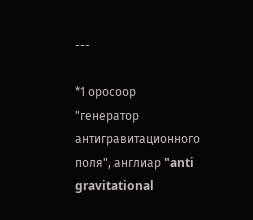---

*1 оросоор "генератор антигравитационного поля", англиар "anti gravitational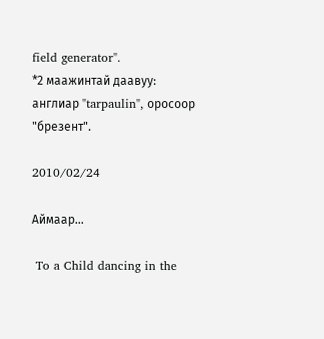field generator".
*2 маажинтай даавуу: англиар "tarpaulin", оросоор "брезент".

2010/02/24

Аймаар...

 To a Child dancing in the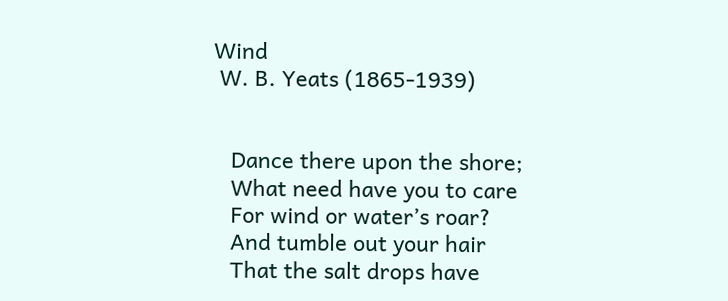Wind
 W. B. Yeats (1865-1939)


   Dance there upon the shore;
   What need have you to care
   For wind or water’s roar?
   And tumble out your hair
   That the salt drops have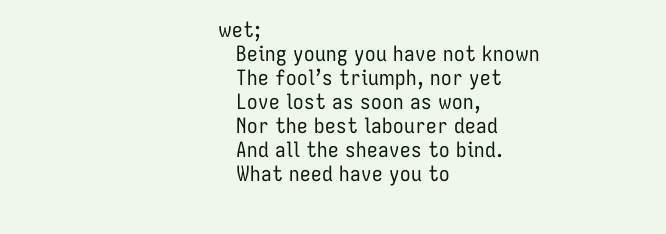wet;
   Being young you have not known
   The fool’s triumph, nor yet
   Love lost as soon as won,
   Nor the best labourer dead
   And all the sheaves to bind.
   What need have you to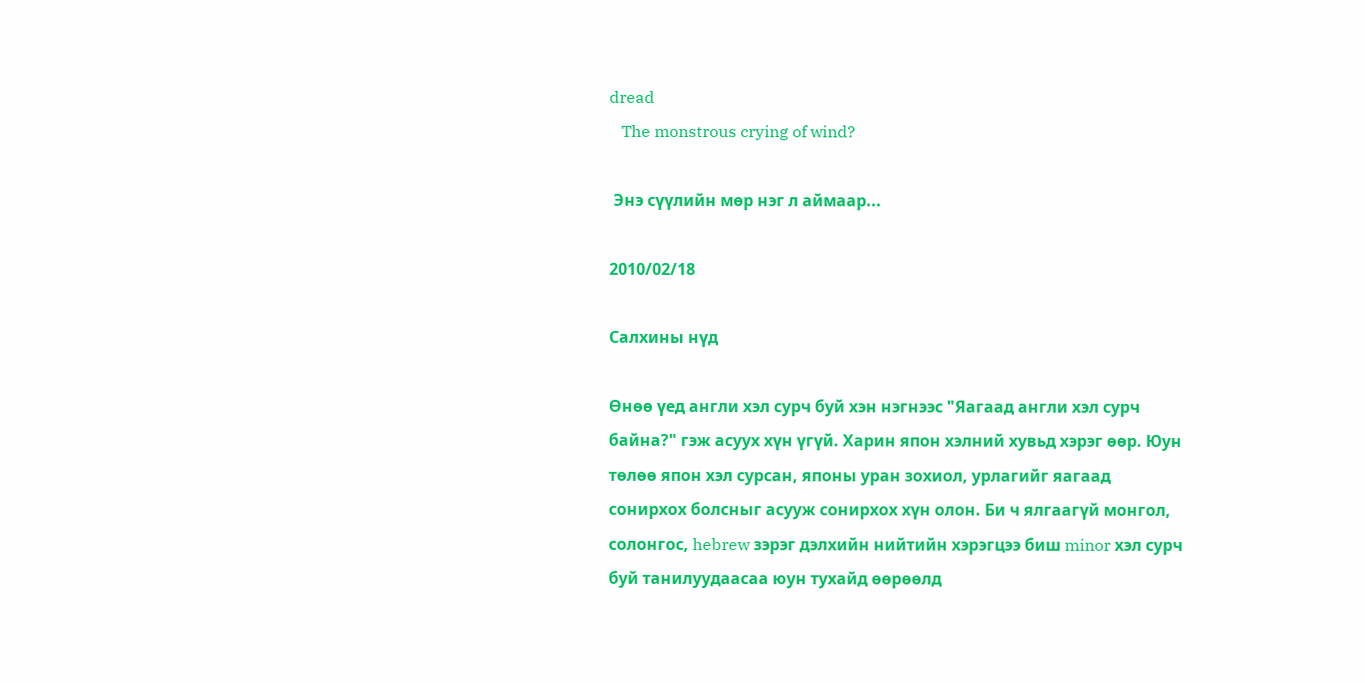dread
   The monstrous crying of wind?

 Энэ сүүлийн мөр нэг л аймаар...

2010/02/18

Салхины нүд

Өнөө үед англи хэл сурч буй хэн нэгнээс "Яагаад англи хэл сурч байна?" гэж асуух хүн үгүй. Харин япон хэлний хувьд хэрэг өөр. Юун төлөө япон хэл сурсан, японы уран зохиол, урлагийг яагаад сонирхох болсныг асууж сонирхох хүн олон. Би ч ялгаагүй монгол, солонгос, hebrew зэрэг дэлхийн нийтийн хэрэгцээ биш minor хэл сурч буй танилуудаасаа юун тухайд өөрөөлд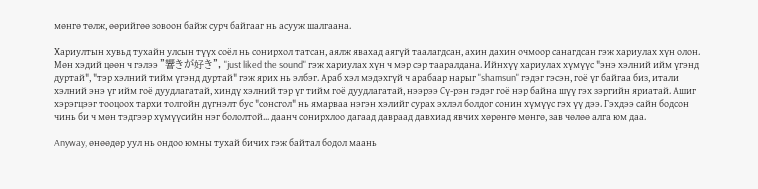мөнгө төлж, өөрийгөө зовоон байж сурч байгааг нь асууж шалгаана.

Хариултын хувьд тухайн улсын түүх соёл нь сонирхол татсан, аялж явахад аягүй таалагдсан, ахин дахин очмоор санагдсан гэж хариулах хүн олон. Мөн хэдий цөөн ч гэлээ "響きが好き", "just liked the sound" гэж хариулах хүн ч мэр сэр тааралдана. Ийнхүү хариулах хүмүүс "энэ хэлний ийм үгэнд дуртай", "тэр хэлний тийм үгэнд дуртай" гэж ярих нь элбэг. Араб хэл мэдэхгүй ч арабаар нарыг "shamsun" гэдэг гэсэн, гоё үг байгаа биз, итали хэлний энэ үг ийм гоё дуудлагатай, хиндү хэлний тэр үг тийм гоё дуудлагатай, нээрээ Сү-рэн гэдэг гоё нэр байна шүү гэх зэргийн яриатай. Ашиг хэрэгцээг тооцоох тархи толгойн дүгнэлт бус "сонсгол" нь ямарваа нэгэн хэлийг сурах эхлэл болдог сонин хүмүүс гэх үү дээ. Гэхдээ сайн бодсон чинь би ч мөн тэдгээр хүмүүсийн нэг бололтой... даанч сонирхлоо дагаад давраад давхиад явчих хөрөнгө мөнгө, зав чөлөө алга юм даа.

Anyway, өнөөдөр уул нь ондоо юмны тухай бичих гэж байтал бодол маань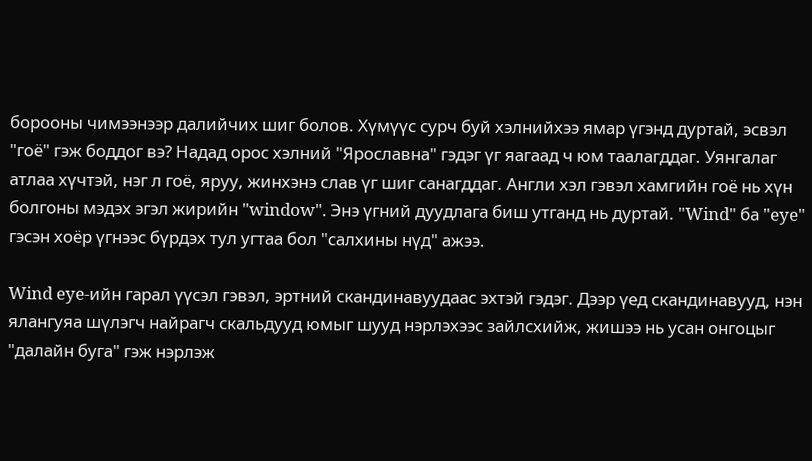борооны чимээнээр далийчих шиг болов. Хүмүүс сурч буй хэлнийхээ ямар үгэнд дуртай, эсвэл "гоё" гэж боддог вэ? Надад орос хэлний "Ярославна" гэдэг үг яагаад ч юм таалагддаг. Уянгалаг атлаа хүчтэй, нэг л гоё, яруу, жинхэнэ слав үг шиг санагддаг. Англи хэл гэвэл хамгийн гоё нь хүн болгоны мэдэх эгэл жирийн "window". Энэ үгний дуудлага биш утганд нь дуртай. "Wind" ба "eye" гэсэн хоёр үгнээс бүрдэх тул угтаа бол "салхины нүд" ажээ.

Wind eye-ийн гарал үүсэл гэвэл, эртний скандинавуудаас эхтэй гэдэг. Дээр үед скандинавууд, нэн ялангуяа шүлэгч найрагч скальдууд юмыг шууд нэрлэхээс зайлсхийж, жишээ нь усан онгоцыг "далайн буга" гэж нэрлэж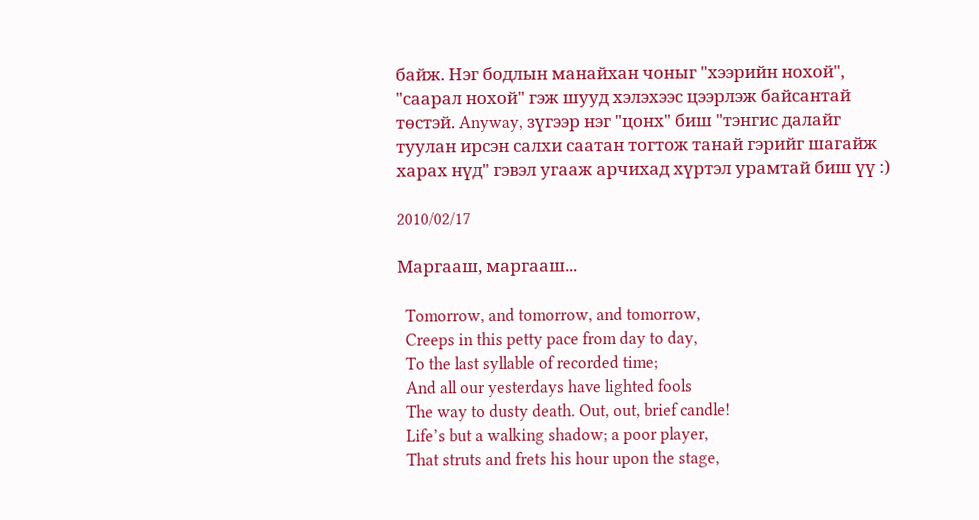байж. Нэг бодлын манайхан чоныг "хээрийн нохой", "саарал нохой" гэж шууд хэлэхээс цээрлэж байсантай төстэй. Anyway, зүгээр нэг "цонх" биш "тэнгис далайг туулан ирсэн салхи саатан тогтож танай гэрийг шагайж харах нүд" гэвэл угааж арчихад хүртэл урамтай биш үү :)

2010/02/17

Маргааш, маргааш...

  Tomorrow, and tomorrow, and tomorrow,
  Creeps in this petty pace from day to day,
  To the last syllable of recorded time;
  And all our yesterdays have lighted fools
  The way to dusty death. Out, out, brief candle!
  Life’s but a walking shadow; a poor player,
  That struts and frets his hour upon the stage,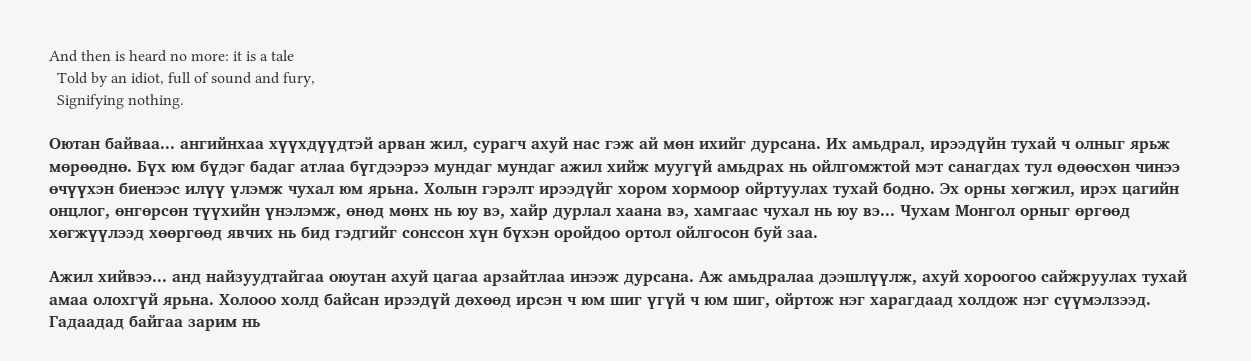And then is heard no more: it is a tale
  Told by an idiot, full of sound and fury,
  Signifying nothing.

Оютан байваа... ангийнхаа хүүхдүүдтэй арван жил, сурагч ахуй нас гэж ай мөн ихийг дурсана. Их амьдрал, ирээдүйн тухай ч олныг ярьж мөрөөднө. Бүх юм бүдэг бадаг атлаа бүгдээрээ мундаг мундаг ажил хийж муугүй амьдрах нь ойлгомжтой мэт санагдах тул өдөөсхөн чинээ өчүүхэн биенээс илүү үлэмж чухал юм ярьна. Холын гэрэлт ирээдүйг хором хормоор ойртуулах тухай бодно. Эх орны хөгжил, ирэх цагийн онцлог, өнгөрсөн түүхийн үнэлэмж, өнөд мөнх нь юу вэ, хайр дурлал хаана вэ, хамгаас чухал нь юу вэ... Чухам Монгол орныг өргөөд хөгжүүлээд хөөргөөд явчих нь бид гэдгийг сонссон хүн бүхэн оройдоо ортол ойлгосон буй заа.

Ажил хийвээ... анд найзуудтайгаа оюутан ахуй цагаа арзайтлаа инээж дурсана. Аж амьдралаа дээшлүүлж, ахуй хороогоо сайжруулах тухай амаа олохгүй ярьна. Холооо холд байсан ирээдүй дөхөөд ирсэн ч юм шиг үгүй ч юм шиг, ойртож нэг харагдаад холдож нэг сүүмэлзээд. Гадаадад байгаа зарим нь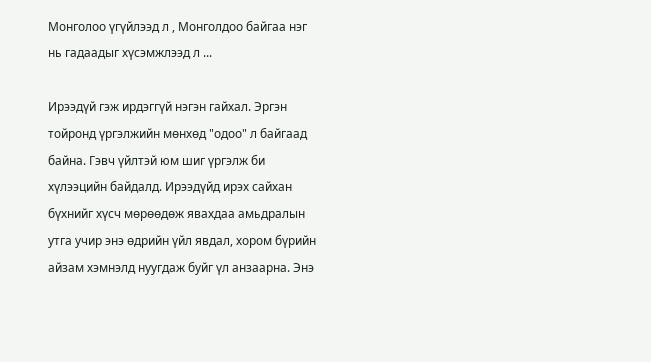Монголоо үгүйлээд л , Монголдоо байгаа нэг нь гадаадыг хүсэмжлээд л ...

Ирээдүй гэж ирдэггүй нэгэн гайхал. Эргэн тойронд үргэлжийн мөнхөд "одоо" л байгаад байна. Гэвч үйлтэй юм шиг үргэлж би хүлээцийн байдалд. Ирээдүйд ирэх сайхан бүхнийг хүсч мөрөөдөж явахдаа амьдралын утга учир энэ өдрийн үйл явдал, хором бүрийн айзам хэмнэлд нуугдаж буйг үл анзаарна. Энэ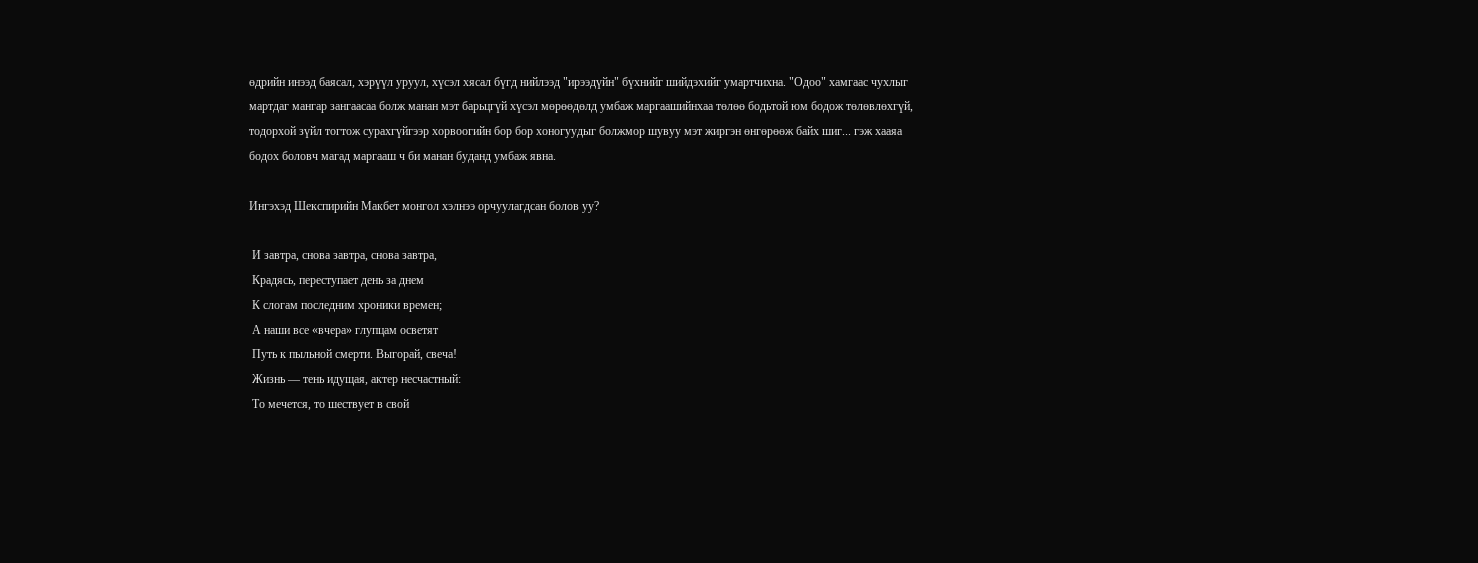өдрийн инээд баясал, хэрүүл уруул, хүсэл хясал бүгд нийлээд "ирээдүйн" бүхнийг шийдэхийг умартчихна. "Одоо" хамгаас чухлыг мартдаг мангар зангаасаа болж манан мэт барьцгүй хүсэл мөрөөдөлд умбаж маргаашийнхаа төлөө бодьтой юм бодож төлөвлөхгүй, тодорхой зүйл тогтож сурахгүйгээр хорвоогийн бор бор хоногуудыг болжмор шувуу мэт жиргэн өнгөрөөж байх шиг... гэж хааяа бодох боловч магад маргааш ч би манан буданд умбаж явна.

Ингэхэд Шекспирийн Макбет монгол хэлнээ орчуулагдсан болов уу?

 И завтра, снова завтра, снова завтра,
 Крадясь, переступает день за днем
 К слогам последним хроники времен;
 А наши все «вчера» глупцам осветят
 Путь к пыльной смерти. Выгорай, свеча!
 Жизнь — тень идущая, актер несчастный:
 То мечется, то шествует в свой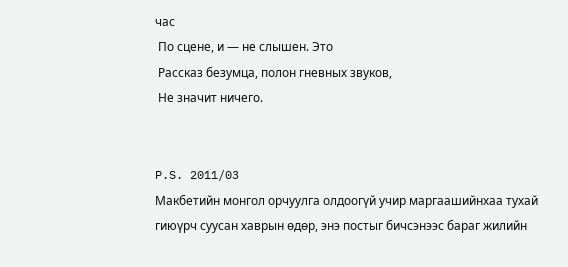час
 По сцене, и — не слышен. Это
 Рассказ безумца, полон гневных звуков,
 Не значит ничего.


P.S. 2011/03
Макбетийн монгол орчуулга олдоогүй учир маргаашийнхаа тухай гиюүрч суусан хаврын өдөр, энэ постыг бичсэнээс бараг жилийн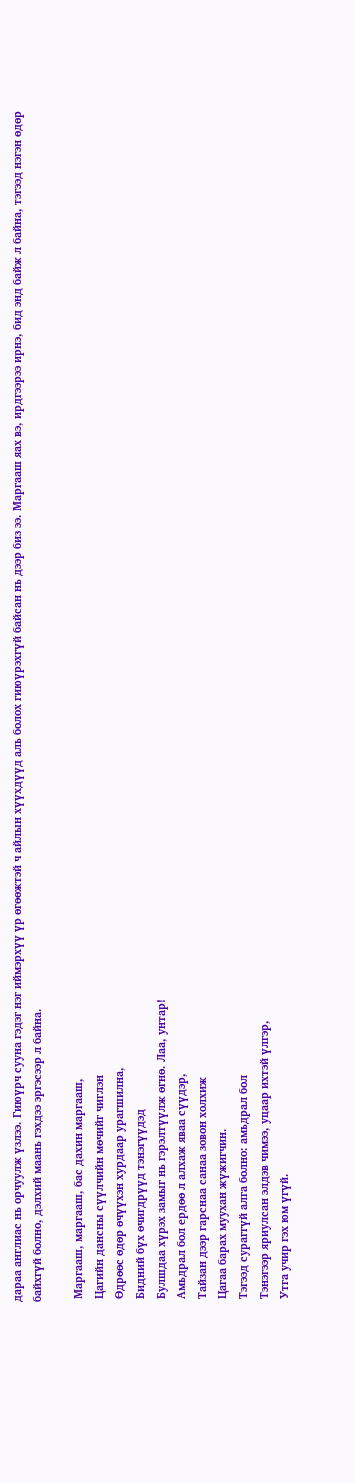дараа англиас нь орчуулж үзлээ. Гиюүрч сууна гэдэг нэг иймэрхүү үр өгөөжтэй ч айлын хүүхдүүд аль болох гиюүрэхгүй байсан нь дээр биз ээ. Маргааш яах вэ, ирдгээрээ ирнэ, бид энд байж л байна, тэгээд нэгэн өдөр байхгүй болно, дэлхий маань гэхдээ эргэсээр л байна.

 Маргааш, маргааш, бас дахин маргааш,
 Цагийн дансны сүүлчийн мөчийг чиглэн
 Өдрөөс өдөр өчүүхэн хурдаар урагшилна,
 Бидний бүх өчигдрүүд тэнэгүүдэд
 Булшдаа хүрэх замыг нь гэрэлтүүлж өгнө. Лаа, унтар!
 Амьдрал бол ердөө л алхаж яваа сүүдэр,
 Тайзан дээр гарснаа санаа зовон холхиж
 Цагаа барах муухан жүжигчин.
 Тэгээд сураггүй алга болно: амьдрал бол
 Тэнэгээр яриулсан элдэв чимээ, уцаар ихтэй үлгэр,
 Утга учир гэх юм үгүй.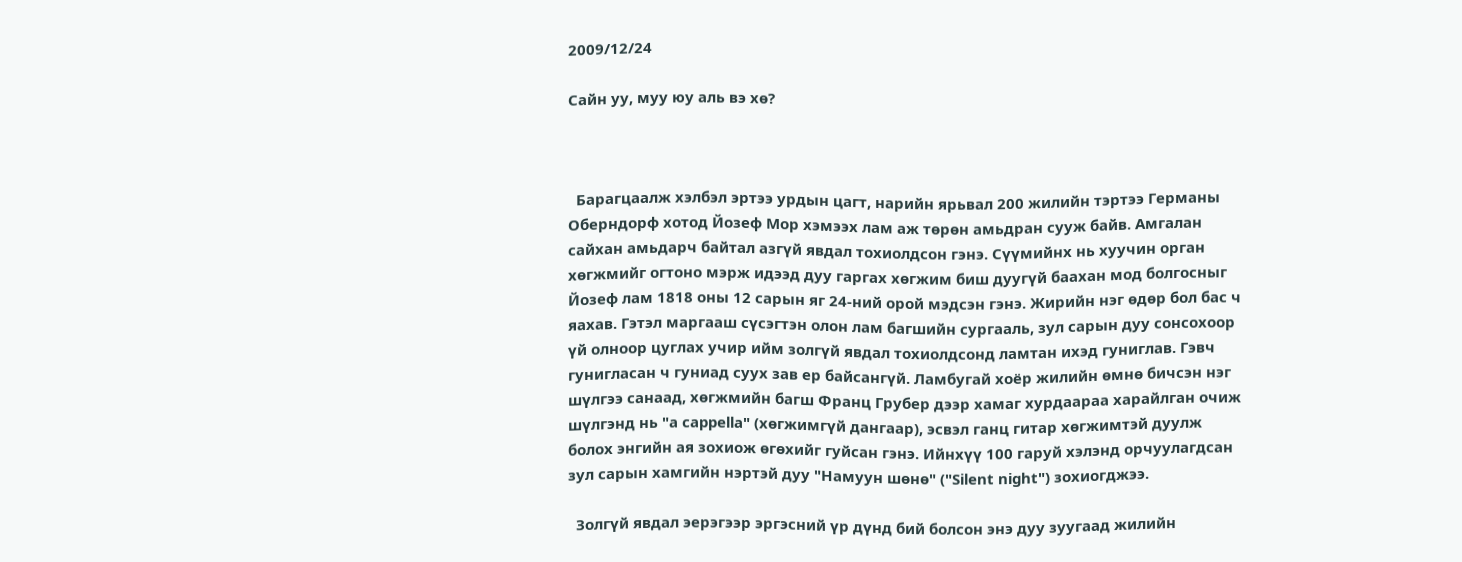2009/12/24

Сайн уу, муу юу аль вэ хө?



  Барагцаалж хэлбэл эртээ урдын цагт, нарийн ярьвал 200 жилийн тэртээ Германы Оберндорф хотод Йозеф Мор хэмээх лам аж төрөн амьдран сууж байв. Амгалан сайхан амьдарч байтал азгүй явдал тохиолдсон гэнэ. Сүүмийнх нь хуучин орган хөгжмийг огтоно мэрж идээд дуу гаргах хөгжим биш дуугүй баахан мод болгосныг Йозеф лам 1818 оны 12 сарын яг 24-ний орой мэдсэн гэнэ. Жирийн нэг өдөр бол бас ч яахав. Гэтэл маргааш сүсэгтэн олон лам багшийн сургааль, зул сарын дуу сонсохоор үй олноор цуглах учир ийм золгүй явдал тохиолдсонд ламтан ихэд гуниглав. Гэвч гунигласан ч гуниад суух зав ер байсангүй. Ламбугай хоёр жилийн өмнө бичсэн нэг шүлгээ санаад, хөгжмийн багш Франц Грубер дээр хамаг хурдаараа харайлган очиж шүлгэнд нь "a cappella" (хөгжимгүй дангаар), эсвэл ганц гитар хөгжимтэй дуулж болох энгийн ая зохиож өгөхийг гуйсан гэнэ. Ийнхүү 100 гаруй хэлэнд орчуулагдсан зул сарын хамгийн нэртэй дуу "Намуун шөнө" ("Silent night") зохиогджээ.

  Золгүй явдал эерэгээр эргэсний үр дүнд бий болсон энэ дуу зуугаад жилийн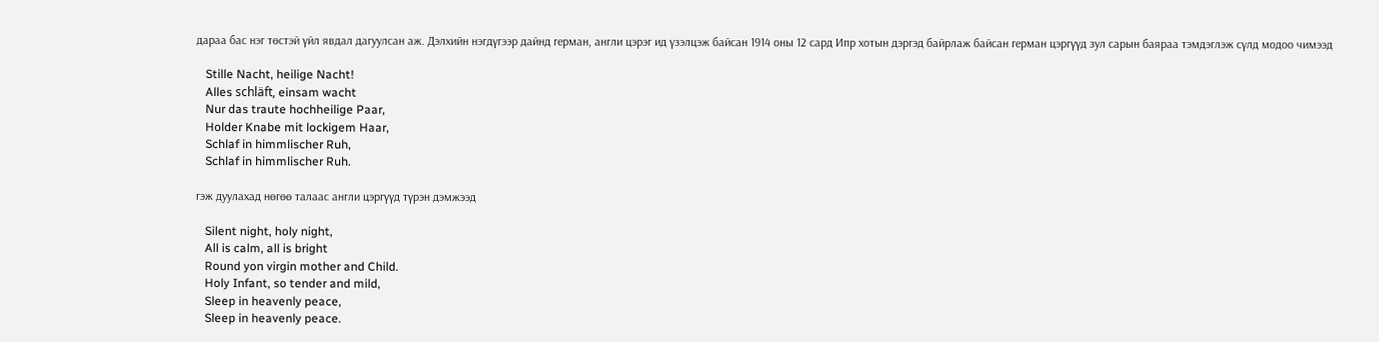дараа бас нэг төстэй үйл явдал дагуулсан аж. Дэлхийн нэгдүгээр дайнд герман, англи цэрэг ид үзэлцэж байсан 1914 оны 12 сард Ипр хотын дэргэд байрлаж байсан герман цэргүүд зул сарын баяраа тэмдэглэж сүлд модоо чимээд

   Stille Nacht, heilige Nacht!
   Alles schläft, einsam wacht
   Nur das traute hochheilige Paar,
   Holder Knabe mit lockigem Haar,
   Schlaf in himmlischer Ruh,
   Schlaf in himmlischer Ruh.

гэж дуулахад нөгөө талаас англи цэргүүд түрэн дэмжээд

   Silent night, holy night,
   All is calm, all is bright
   Round yon virgin mother and Child.
   Holy Infant, so tender and mild,
   Sleep in heavenly peace,
   Sleep in heavenly peace.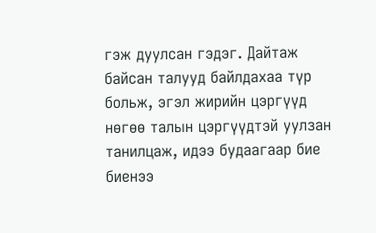гэж дуулсан гэдэг. Дайтаж байсан талууд байлдахаа түр больж, эгэл жирийн цэргүүд нөгөө талын цэргүүдтэй уулзан танилцаж, идээ будаагаар бие биенээ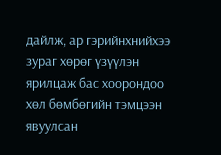дайлж, ар гэрийнхнийхээ зураг хөрөг үзүүлэн ярилцаж бас хоорондоо хөл бөмбөгийн тэмцээн явуулсан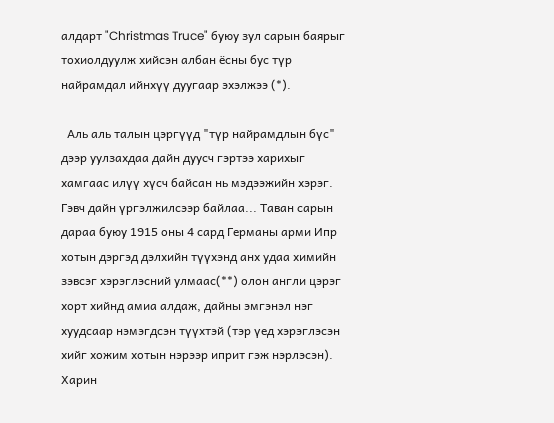алдарт "Christmas Truce" буюу зул сарын баярыг тохиолдуулж хийсэн албан ёсны бус түр найрамдал ийнхүү дуугаар эхэлжээ (*).

  Аль аль талын цэргүүд "түр найрамдлын бүс" дээр уулзахдаа дайн дуусч гэртээ харихыг хамгаас илүү хүсч байсан нь мэдээжийн хэрэг. Гэвч дайн үргэлжилсээр байлаа... Таван сарын дараа буюу 1915 оны 4 сард Германы арми Ипр хотын дэргэд дэлхийн түүхэнд анх удаа химийн зэвсэг хэрэглэсний улмаас(**) олон англи цэрэг хорт хийнд амиа алдаж, дайны эмгэнэл нэг хуудсаар нэмэгдсэн түүхтэй (тэр үед хэрэглэсэн хийг хожим хотын нэрээр иприт гэж нэрлэсэн). Харин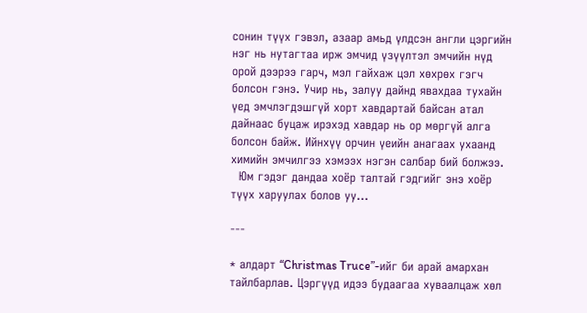сонин түүх гэвэл, азаар амьд үлдсэн англи цэргийн нэг нь нутагтаа ирж эмчид үзүүлтэл эмчийн нүд орой дээрээ гарч, мэл гайхаж цэл хөхрөх гэгч болсон гэнэ. Учир нь, залуу дайнд явахдаа тухайн үед эмчлэгдэшгүй хорт хавдартай байсан атал дайнаас буцаж ирэхэд хавдар нь ор мөргүй алга болсон байж. Ийнхүү орчин үеийн анагаах ухаанд химийн эмчилгээ хэмээх нэгэн салбар бий болжээ.
  Юм гэдэг дандаа хоёр талтай гэдгийг энэ хоёр түүх харуулах болов уу...

---

* алдарт “Christmas Truce”-ийг би арай амархан тайлбарлав. Цэргүүд идээ будаагаа хуваалцаж хөл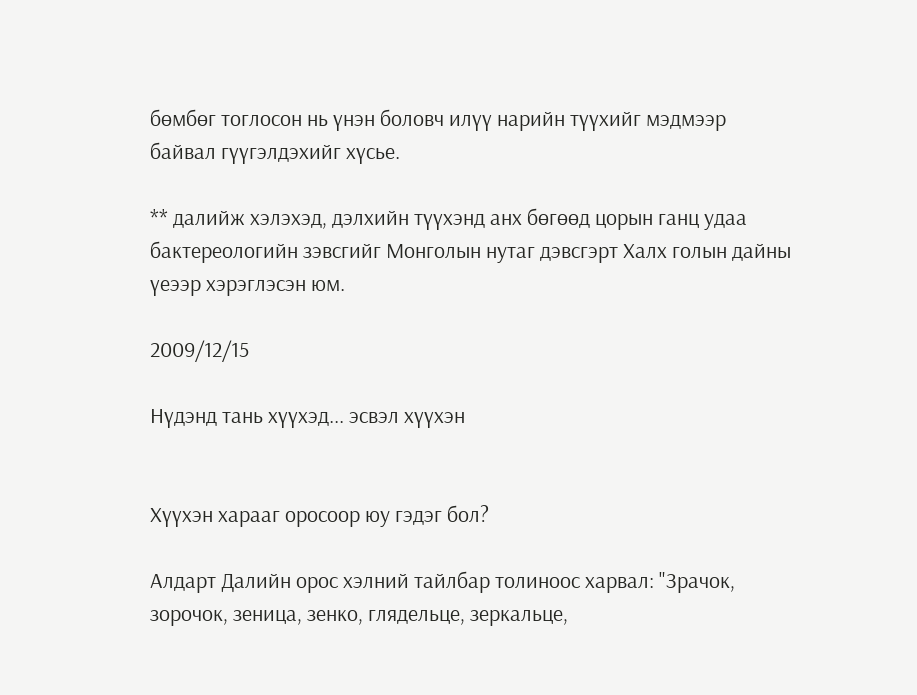бөмбөг тоглосон нь үнэн боловч илүү нарийн түүхийг мэдмээр байвал гүүгэлдэхийг хүсье.

** далийж хэлэхэд, дэлхийн түүхэнд анх бөгөөд цорын ганц удаа бактереологийн зэвсгийг Монголын нутаг дэвсгэрт Халх голын дайны үеээр хэрэглэсэн юм.

2009/12/15

Нүдэнд тань хүүхэд... эсвэл хүүхэн


Хүүхэн харааг оросоор юу гэдэг бол?

Алдарт Далийн орос хэлний тайлбар толиноос харвал: "Зрачок, зорочок, зеница, зенко, глядельце, зеркальце,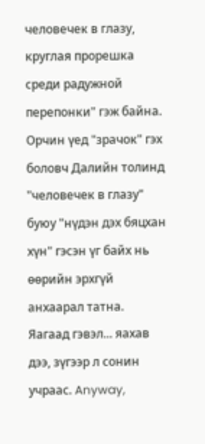человечек в глазу, круглая прорешка среди радужной перепонки" гэж байна. Орчин үед "зрачок" гэх боловч Далийн толинд "человечек в глазу" буюу "нүдэн дэх бяцхан хүн" гэсэн үг байх нь өөрийн эрхгүй анхаарал татна. Яагаад гэвэл... яахав дээ, зүгээр л сонин учраас. Anyway,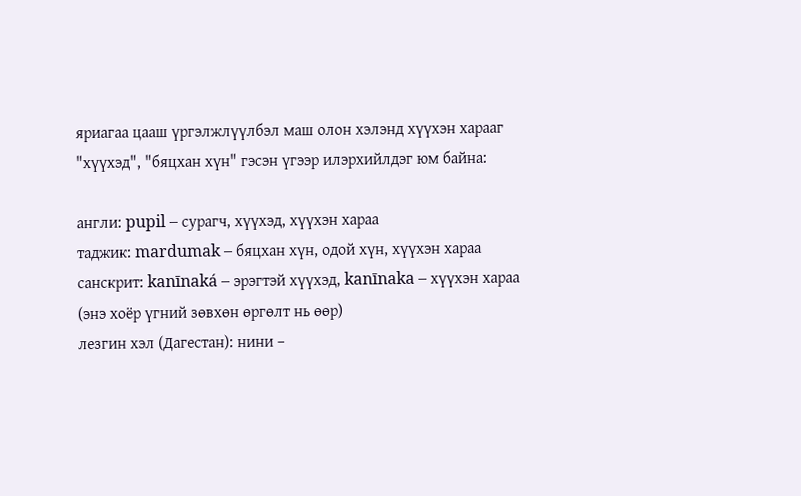яриагаа цааш үргэлжлүүлбэл маш олон хэлэнд хүүхэн харааг "хүүхэд", "бяцхан хүн" гэсэн үгээр илэрхийлдэг юм байна:

англи: pupil – сурагч, хүүхэд, хүүхэн хараа
таджик: mardumak – бяцхан хүн, одой хүн, хүүхэн хараа
санскрит: kanīnaká – эрэгтэй хүүхэд, kanīnaka – хүүхэн хараа (энэ хоёр үгний зөвхөн өргөлт нь өөр)
лезгин хэл (Дагестан): нини –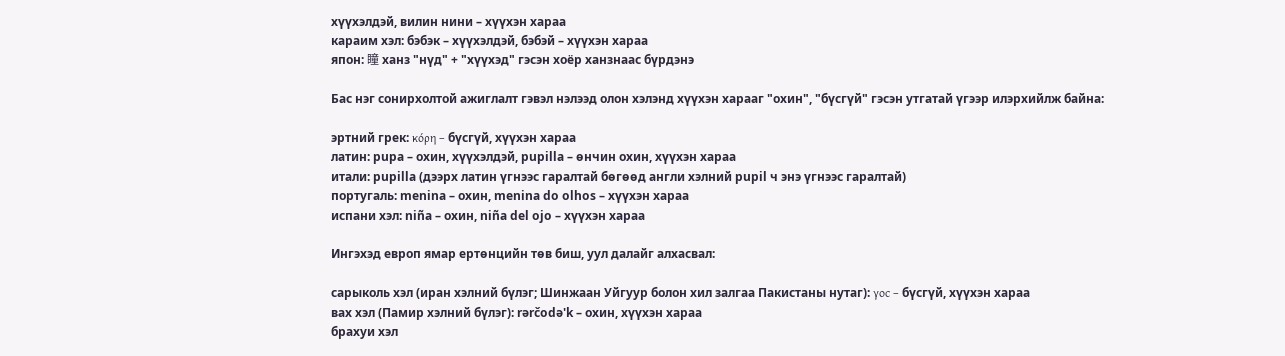хүүхэлдэй, вилин нини – хүүхэн хараа
караим хэл: бэбэк – хүүхэлдэй, бэбэй – хүүхэн хараа
япон: 瞳 ханз "нүд" + "хүүхэд" гэсэн хоёр ханзнаас бүрдэнэ

Бас нэг сонирхолтой ажиглалт гэвэл нэлээд олон хэлэнд хүүхэн харааг "охин", "бүсгүй" гэсэн утгатай үгээр илэрхийлж байна:

эртний грек: κόρη – бүсгүй, хүүхэн хараа
латин: pupa – охин, хүүхэлдэй, pupilla – өнчин охин, хүүхэн хараа
итали: pupilla (дээрх латин үгнээс гаралтай бөгөөд англи хэлний pupil ч энэ үгнээс гаралтай)
португаль: menina – охин, menina do olhos – хүүхэн хараа
испани хэл: niña – охин, niña del ojo – хүүхэн хараа

Ингэхэд европ ямар ертөнцийн төв биш, уул далайг алхасвал:

сарыколь хэл (иран хэлний бүлэг; Шинжаан Уйгуур болон хил залгаа Пакистаны нутаг): γoc – бүсгүй, хүүхэн хараа
вах хэл (Памир хэлний бүлэг): rərčodə'k – охин, хүүхэн хараа
брахуи хэл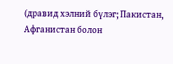(дравид хэлний бүлэг; Пакистан, Афганистан болон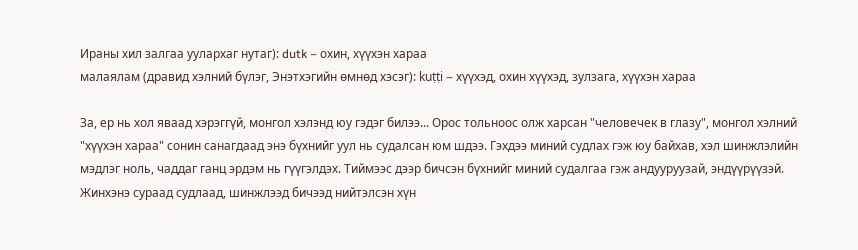Ираны хил залгаа уулархаг нутаг): dutk – охин, хүүхэн хараа
малаялам (дравид хэлний бүлэг, Энэтхэгийн өмнөд хэсэг): kuṭṭi – хүүхэд, охин хүүхэд, зулзага, хүүхэн хараа

За, ер нь хол яваад хэрэггүй, монгол хэлэнд юу гэдэг билээ... Орос тольноос олж харсан "человечек в глазу", монгол хэлний "хүүхэн хараа" сонин санагдаад энэ бүхнийг уул нь судалсан юм шдээ. Гэхдээ миний судлах гэж юу байхав, хэл шинжлэлийн мэдлэг ноль, чаддаг ганц эрдэм нь гүүгэлдэх. Тиймээс дээр бичсэн бүхнийг миний судалгаа гэж андууруузай, эндүүрүүзэй. Жинхэнэ сураад судлаад, шинжлээд бичээд нийтэлсэн хүн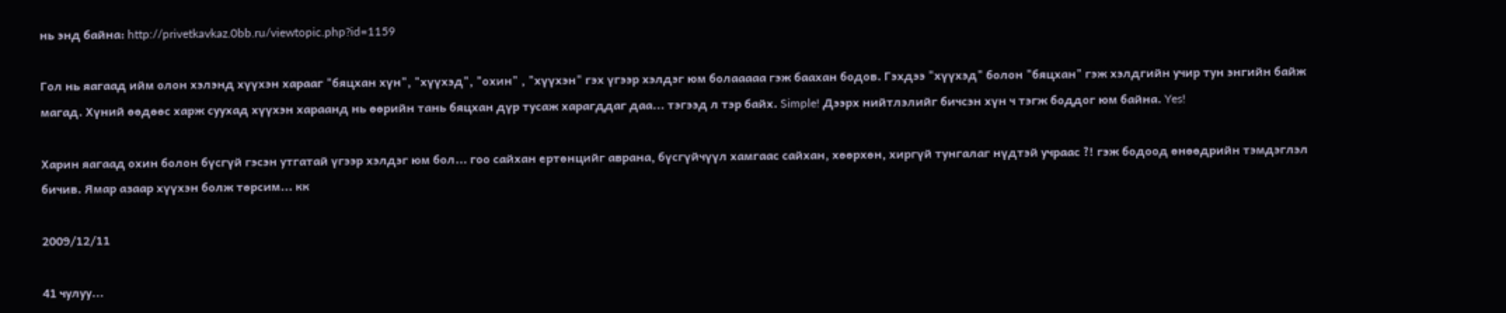нь энд байна: http://privetkavkaz.0bb.ru/viewtopic.php?id=1159

Гол нь яагаад ийм олон хэлэнд хүүхэн харааг "бяцхан хүн", "хүүхэд", "охин" , "хүүхэн" гэх үгээр хэлдэг юм болааааа гэж баахан бодов. Гэхдээ "хүүхэд" болон "бяцхан" гэж хэлдгийн учир тун энгийн байж магад. Хүний өөдөөс харж суухад хүүхэн хараанд нь өөрийн тань бяцхан дүр тусаж харагддаг даа... тэгээд л тэр байх. Simple! Дээрх нийтлэлийг бичсэн хүн ч тэгж боддог юм байна. Yes!

Харин яагаад охин болон бүсгүй гэсэн утгатай үгээр хэлдэг юм бол... гоо сайхан ертөнцийг аврана, бүсгүйчүүл хамгаас сайхан, хөөрхөн, хиргүй тунгалаг нүдтэй учраас ?! гэж бодоод өнөөдрийн тэмдэглэл бичив. Ямар азаар хүүхэн болж төрсим... кк

2009/12/11

41 чулуу...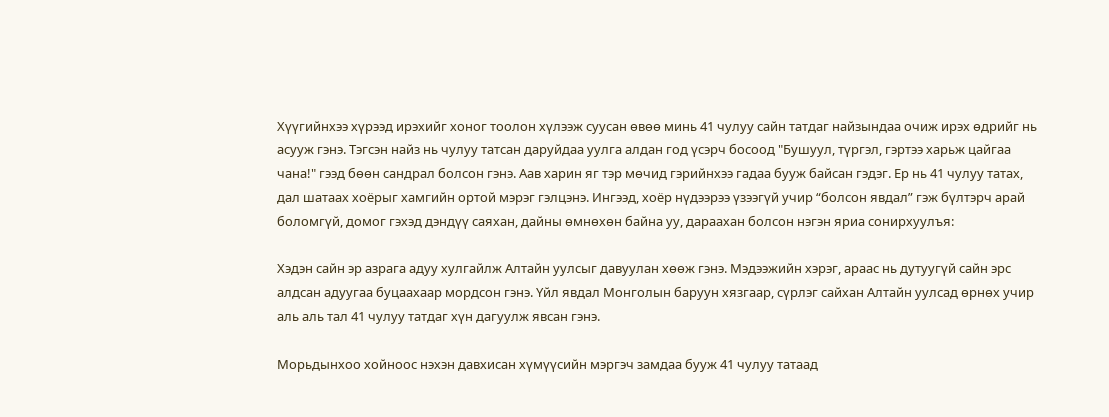Хүүгийнхээ хүрээд ирэхийг хоног тоолон хүлээж суусан өвөө минь 41 чулуу сайн татдаг найзындаа очиж ирэх өдрийг нь асууж гэнэ. Тэгсэн найз нь чулуу татсан даруйдаа уулга алдан год үсэрч босоод "Бушуул, түргэл, гэртээ харьж цайгаа чана!" гээд бөөн сандрал болсон гэнэ. Аав харин яг тэр мөчид гэрийнхээ гадаа бууж байсан гэдэг. Ер нь 41 чулуу татах, дал шатаах хоёрыг хамгийн ортой мэрэг гэлцэнэ. Ингээд, хоёр нүдээрээ үзээгүй учир “болсон явдал” гэж бүлтэрч арай боломгүй, домог гэхэд дэндүү саяхан, дайны өмнөхөн байна уу, дараахан болсон нэгэн яриа сонирхуулъя:

Хэдэн сайн эр азрага адуу хулгайлж Алтайн уулсыг давуулан хөөж гэнэ. Мэдээжийн хэрэг, араас нь дутуугүй сайн эрс алдсан адуугаа буцаахаар мордсон гэнэ. Үйл явдал Монголын баруун хязгаар, сүрлэг сайхан Алтайн уулсад өрнөх учир аль аль тал 41 чулуу татдаг хүн дагуулж явсан гэнэ.

Морьдынхоо хойноос нэхэн давхисан хүмүүсийн мэргэч замдаа бууж 41 чулуу татаад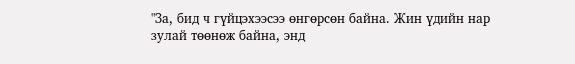"За, бид ч гүйцэхээсээ өнгөрсөн байна. Жин үдийн нар зулай төөнөж байна, энд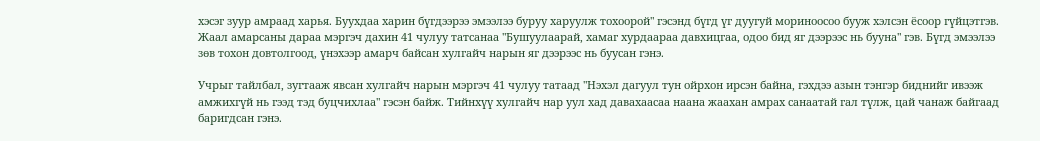хэсэг зуур амраад харья. Буухдаа харин бүгдээрээ эмээлээ буруу харуулж тохоорой" гэсэнд бүгд үг дуугуй мориноосоо бууж хэлсэн ёсоор гүйцэтгэв. Жаал амарсаны дараа мэргэч дахин 41 чулуу татсанаа "Бушуулаарай, хамаг хурдаараа давхицгаа, одоо бид яг дээрээс нь бууна" гэв. Бүгд эмээлээ зөв тохон довтолгоод, үнэхээр амарч байсан хулгайч нарын яг дээрээс нь буусан гэнэ.

Учрыг тайлбал, зугтааж явсан хулгайч нарын мэргэч 41 чулуу татаад "Нэхэл дагуул тун ойрхон ирсэн байна, гэхдээ азын тэнгэр биднийг ивээж амжихгүй нь гээд тэд буцчихлаа" гэсэн байж. Тийнхүү хулгайч нар уул хад давахаасаа наана жаахан амрах санаатай гал түлж, цай чанаж байгаад баригдсан гэнэ.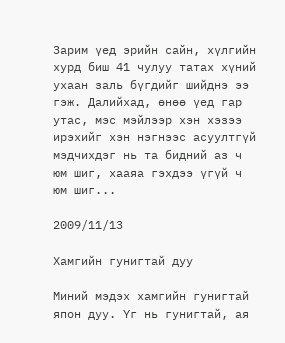Зарим үед эрийн сайн, хүлгийн хурд биш 41 чулуу татах хүний ухаан заль бүгдийг шийднэ ээ гэж. Далийхад, өнөө үед гар утас, мэс мэйлээр хэн хэзээ ирэхийг хэн нэгнээс асуултгүй мэдчихдэг нь та бидний аз ч юм шиг, хааяа гэхдээ үгүй ч юм шиг...

2009/11/13

Хамгийн гунигтай дуу

Миний мэдэх хамгийн гунигтай япон дуу. Үг нь гунигтай, ая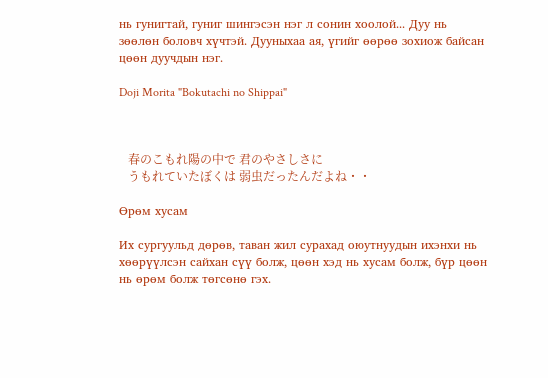нь гунигтай, гуниг шингэсэн нэг л сонин хоолой... Дуу нь зөөлөн боловч хүчтэй. Дууныхаа ая, үгийг өөрөө зохиож байсан цөөн дуучдын нэг.

Doji Morita "Bokutachi no Shippai"



   春のこもれ陽の中で 君のやさしさに
   うもれていたぼくは 弱虫だったんだよね・・

Өрөм хусам

Их сургуульд дөрөв, таван жил сурахад оюутнуудын ихэнхи нь хөөрүүлсэн сайхан сүү болж, цөөн хэд нь хусам болж, бүр цөөн нь өрөм болж төгсөнө гэх.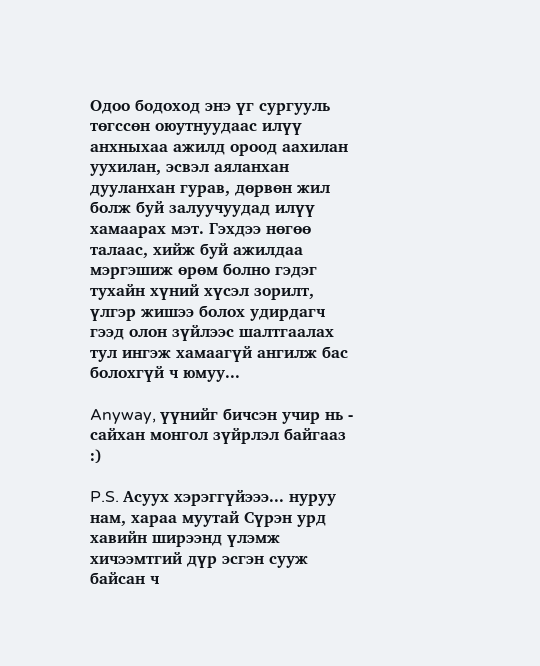Одоо бодоход энэ үг сургууль төгссөн оюутнуудаас илүү анхныхаа ажилд ороод аахилан уухилан, эсвэл аяланхан дууланхан гурав, дөрвөн жил болж буй залуучуудад илүү хамаарах мэт. Гэхдээ нөгөө талаас, хийж буй ажилдаа мэргэшиж өрөм болно гэдэг тухайн хүний хүсэл зорилт, үлгэр жишээ болох удирдагч гээд олон зүйлээс шалтгаалах тул ингэж хамаагүй ангилж бас болохгүй ч юмуу...

Anyway, үүнийг бичсэн учир нь - сайхан монгол зүйрлэл байгааз :)

P.S. Асуух хэрэггүйэээ... нуруу нам, хараа муутай Сүрэн урд хавийн ширээнд үлэмж хичээмтгий дүр эсгэн сууж байсан ч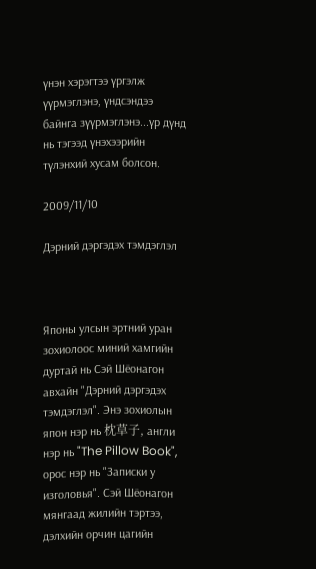үнэн хэрэгтээ үргэлж үүрмэглэнэ, үндсэндээ байнга зүүрмэглэнэ...үр дүнд нь тэгээд үнэхээрийн түлэнхий хусам болсон.

2009/11/10

Дэрний дэргэдэх тэмдэглэл



Японы улсын эртний уран зохиолоос миний хамгийн дуртай нь Сэй Шёонагон авхайн "Дэрний дэргэдэх тэмдэглэл". Энэ зохиолын япон нэр нь 枕草子, англи нэр нь "The Pillow Book", орос нэр нь "Записки у изголовья". Сэй Шёонагон мянгаад жилийн тэртээ, дэлхийн орчин цагийн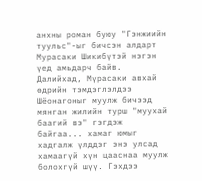анхны роман буюу "Гэнжиийн туульс"-ыг бичсэн алдарт Мурасаки Шикибүтэй нэгэн үед амьдарч байв. Далийхад, Мүрасаки авхай өдрийн тэмдэглэлдээ Шёонагоныг муулж бичээд мянган жилийн турш "муухай баагий вэ" гэгдэж байгаа... хамаг юмыг хадгалж үлддэг энэ улсад хамаагүй хүн цааснаа муулж болохгүй шүү. Гэхдээ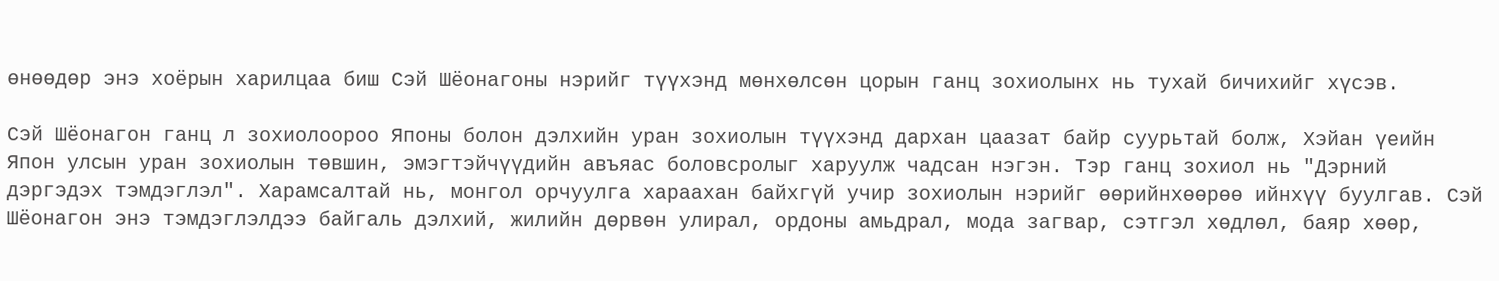өнөөдөр энэ хоёрын харилцаа биш Сэй Шёонагоны нэрийг түүхэнд мөнхөлсөн цорын ганц зохиолынх нь тухай бичихийг хүсэв.

Сэй Шёонагон ганц л зохиолоороо Японы болон дэлхийн уран зохиолын түүхэнд дархан цаазат байр суурьтай болж, Хэйан үеийн Япон улсын уран зохиолын төвшин, эмэгтэйчүүдийн авъяас боловсролыг харуулж чадсан нэгэн. Тэр ганц зохиол нь "Дэрний дэргэдэх тэмдэглэл". Харамсалтай нь, монгол орчуулга хараахан байхгүй учир зохиолын нэрийг өөрийнхөөрөө ийнхүү буулгав. Сэй Шёонагон энэ тэмдэглэлдээ байгаль дэлхий, жилийн дөрвөн улирал, ордоны амьдрал, мода загвар, сэтгэл хөдлөл, баяр хөөр,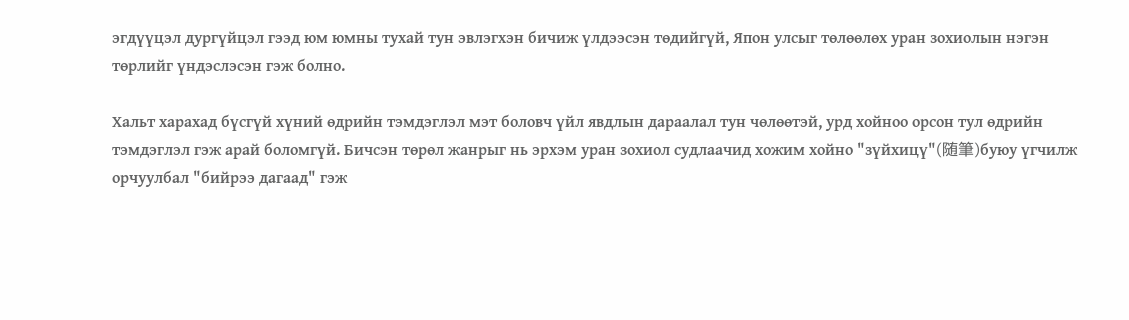эгдүүцэл дургүйцэл гээд юм юмны тухай тун эвлэгхэн бичиж үлдээсэн төдийгүй, Япон улсыг төлөөлөх уран зохиолын нэгэн төрлийг үндэслэсэн гэж болно.

Хальт харахад бүсгүй хүний өдрийн тэмдэглэл мэт боловч үйл явдлын дараалал тун чөлөөтэй, урд хойноо орсон тул өдрийн тэмдэглэл гэж арай боломгүй. Бичсэн төрөл жанрыг нь эрхэм уран зохиол судлаачид хожим хойно "зүйхицү"(随筆)буюу үгчилж орчуулбал "бийрээ дагаад" гэж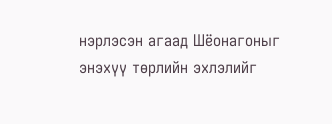нэрлэсэн агаад Шёонагоныг энэхүү төрлийн эхлэлийг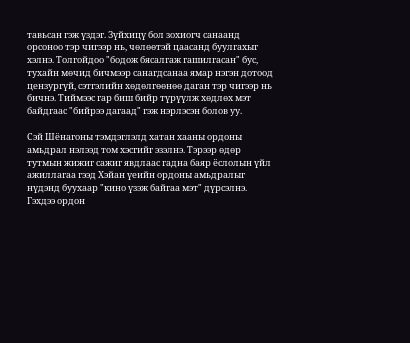тавьсан гэж үздэг. Зүйхицү бол зохиогч санаанд орсоноо тэр чигээр нь, чөлөөтэй цаасанд буулгахыг хэлнэ. Толгойдоо "бодож бясалгаж гашилгасан" бус, тухайн мөчид бичмээр санагдсанаа ямар нэгэн дотоод цензургүй, сэтгэлийн хөдөлгөөнөө даган тэр чигээр нь бичнэ. Тиймээс гар биш бийр түрүүлж хөдлөх мэт байдгаас "бийрээ дагаад" гэж нэрлэсэн болов уу.

Сэй Шёнагоны тэмдэглэлд хатан хааны ордоны амьдрал нэлээд том хэсгийг эзэлнэ. Тэрээр өдөр тутмын жижиг сажиг явдлаас гадна баяр ёслолын үйл ажиллагаа гээд Хэйан үеийн ордоны амьдралыг нүдэнд буухаар "кино үзэж байгаа мэт" дүрсэлнэ. Гэхдээ ордон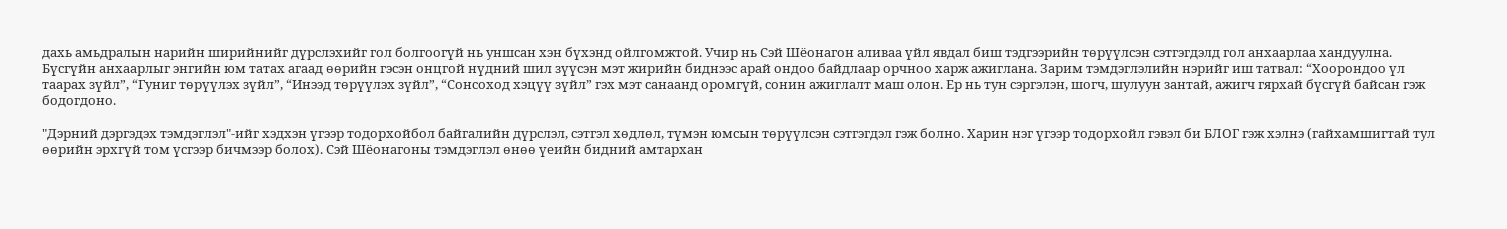дахь амьдралын нарийн ширийнийг дүрслэхийг гол болгоогүй нь уншсан хэн бүхэнд ойлгомжтой. Учир нь Сэй Шёонагон аливаа үйл явдал биш тэдгээрийн төрүүлсэн сэтгэгдэлд гол анхаарлаа хандуулна. Бүсгүйн анхаарлыг энгийн юм татах агаад өөрийн гэсэн онцгой нүдний шил зүүсэн мэт жирийн биднээс арай ондоо байдлаар орчноо харж ажиглана. Зарим тэмдэглэлийн нэрийг иш татвал: “Хоорондоо үл таарах зүйл”, “Гуниг төрүүлэх зүйл”, “Инээд төрүүлэх зүйл”, “Сонсоход хэцүү зүйл” гэх мэт санаанд оромгүй, сонин ажиглалт маш олон. Ер нь тун сэргэлэн, шогч, шулуун зантай, ажигч гярхай бүсгүй байсан гэж бодогдоно.

"Дэрний дэргэдэх тэмдэглэл"-ийг хэдхэн үгээр тодорхойбол байгалийн дүрслэл, сэтгэл хөдлөл, түмэн юмсын төрүүлсэн сэтгэгдэл гэж болно. Харин нэг үгээр тодорхойл гэвэл би БЛОГ гэж хэлнэ (гайхамшигтай тул өөрийн эрхгүй том үсгээр бичмээр болох). Сэй Шёонагоны тэмдэглэл өнөө үеийн бидний амтархан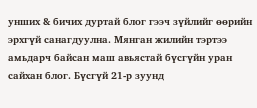унших & бичих дуртай блог гээч зүйлийг өөрийн эрхгүй санагдуулна. Мянган жилийн тэртээ амьдарч байсан маш авьястай бүсгүйн уран сайхан блог. Бүсгүй 21-р зуунд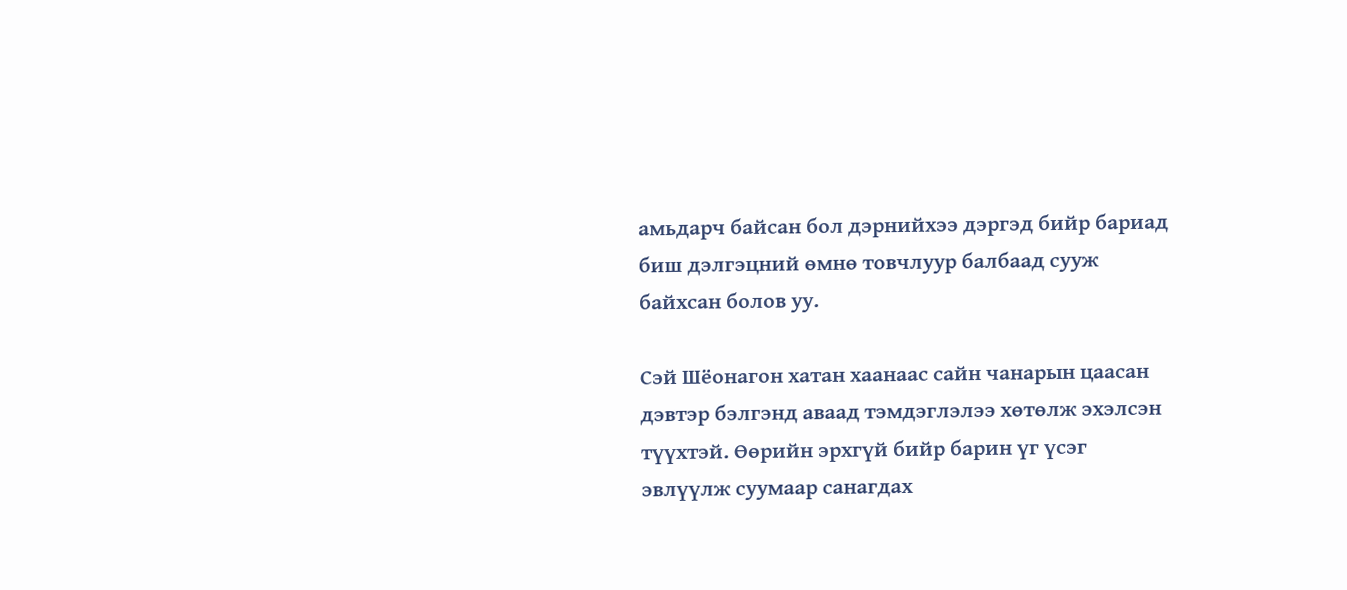амьдарч байсан бол дэрнийхээ дэргэд бийр бариад биш дэлгэцний өмнө товчлуур балбаад сууж байхсан болов уу.

Сэй Шёонагон хатан хаанаас сайн чанарын цаасан дэвтэр бэлгэнд аваад тэмдэглэлээ хөтөлж эхэлсэн түүхтэй. Өөрийн эрхгүй бийр барин үг үсэг эвлүүлж суумаар санагдах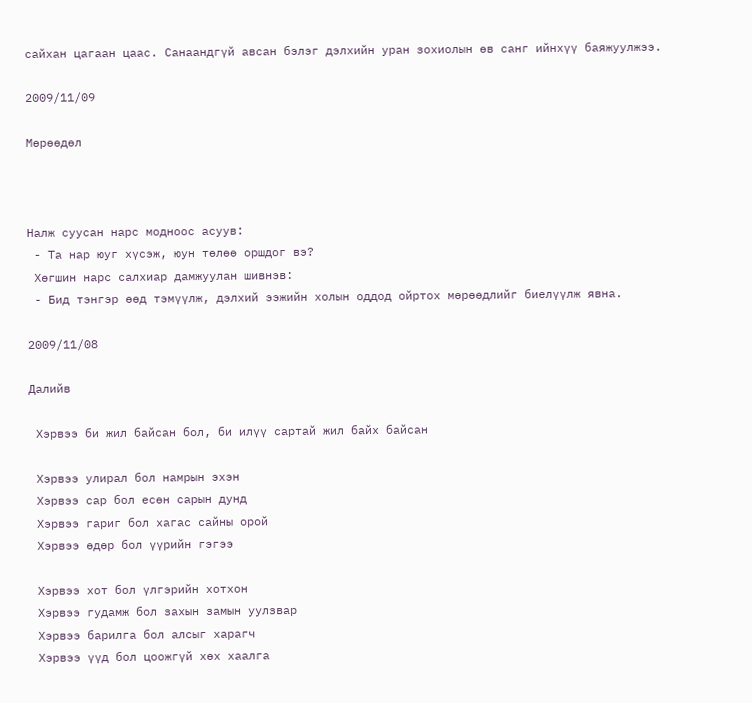сайхан цагаан цаас. Санаандгүй авсан бэлэг дэлхийн уран зохиолын өв санг ийнхүү баяжуулжээ.

2009/11/09

Мөрөөдөл



Налж суусан нарс модноос асуув:
 - Та нар юуг хүсэж, юун төлөө оршдог вэ?
 Хөгшин нарс салхиар дамжуулан шивнэв:
 - Бид тэнгэр өөд тэмүүлж, дэлхий ээжийн холын оддод ойртох мөрөөдлийг биелүүлж явна.

2009/11/08

Далийв

 Хэрвээ би жил байсан бол, би илүү сартай жил байх байсан

 Хэрвээ улирал бол намрын эхэн
 Хэрвээ сар бол есөн сарын дунд
 Хэрвээ гариг бол хагас сайны орой
 Хэрвээ өдөр бол үүрийн гэгээ

 Хэрвээ хот бол үлгэрийн хотхон
 Хэрвээ гудамж бол захын замын уулзвар
 Хэрвээ барилга бол алсыг харагч
 Хэрвээ үүд бол цоожгүй хөх хаалга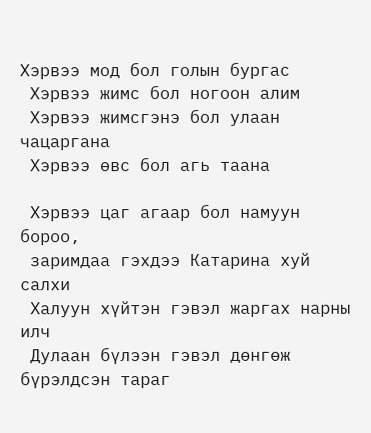Хэрвээ мод бол голын бургас
 Хэрвээ жимс бол ногоон алим
 Хэрвээ жимсгэнэ бол улаан чацаргана
 Хэрвээ өвс бол агь таана

 Хэрвээ цаг агаар бол намуун бороо,
 заримдаа гэхдээ Катарина хуй салхи
 Халуун хүйтэн гэвэл жаргах нарны илч
 Дулаан бүлээн гэвэл дөнгөж бүрэлдсэн тараг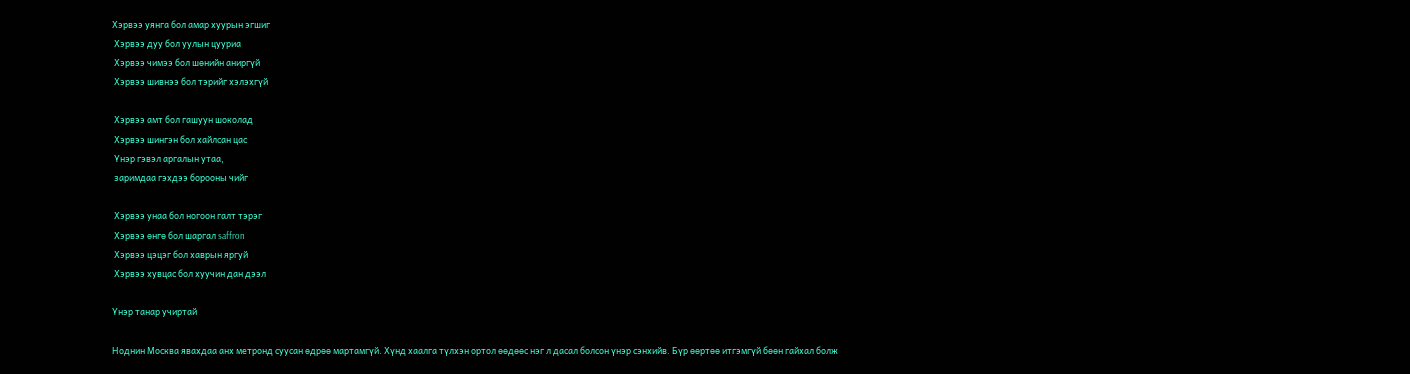Хэрвээ уянга бол амар хуурын эгшиг
 Хэрвээ дуу бол уулын цууриа
 Хэрвээ чимээ бол шөнийн аниргүй
 Хэрвээ шивнээ бол тэрийг хэлэхгүй

 Хэрвээ амт бол гашуун шоколад
 Хэрвээ шингэн бол хайлсан цас
 Үнэр гэвэл аргалын утаа,
 заримдаа гэхдээ борооны чийг

 Хэрвээ унаа бол ногоон галт тэрэг
 Хэрвээ өнгө бол шаргал saffron
 Хэрвээ цэцэг бол хаврын яргуй
 Хэрвээ хувцас бол хуучин дан дээл

Үнэр танар учиртай

Ноднин Москва явахдаа анх метронд суусан өдрөө мартамгүй. Хүнд хаалга түлхэн ортол өөдөөс нэг л дасал болсон үнэр сэнхийв. Бүр өөртөө итгэмгүй бөөн гайхал болж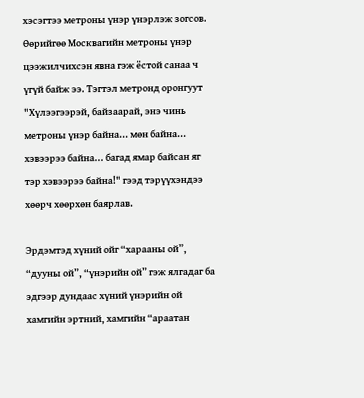хэсэгтээ метроны үнэр үнэрлэж зогсов. Өөрийгөө Москвагийн метроны үнэр цээжилчихсэн явна гэж ёстой санаа ч үгүй байж ээ. Тэгтэл метронд оронгуут "Хүлээгээрэй, байзаарай, энэ чинь метроны үнэр байна... мөн байна... хэвээрээ байна... багад ямар байсан яг тэр хэвээрээ байна!" гээд тэрүүхэндээ хөөрч хөөрхөн баярлав.

Эрдэмтэд хүний ойг “харааны ой”, “дууны ой”, “үнэрийн ой” гэж ялгадаг ба эдгээр дундаас хүний үнэрийн ой хамгийн эртний, хамгийн “араатан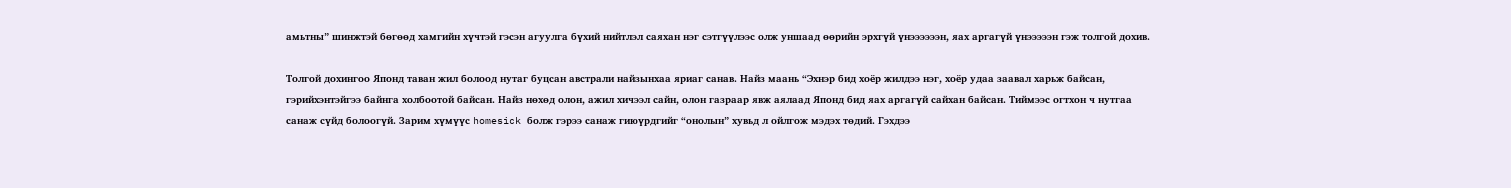амьтны” шинжтэй бөгөөд хамгийн хүчтэй гэсэн агуулга бүхий нийтлэл саяхан нэг сэтгүүлээс олж уншаад өөрийн эрхгүй үнээээээн, яах аргагүй үнэээээн гэж толгой дохив.

Толгой дохингоо Японд таван жил болоод нутаг буцсан австрали найзынхаа яриаг санав. Найз маань “Эхнэр бид хоёр жилдээ нэг, хоёр удаа заавал харьж байсан, гэрийхэнтэйгээ байнга холбоотой байсан. Найз нөхөд олон, ажил хичээл сайн, олон газраар явж аялаад Японд бид яах аргагүй сайхан байсан. Тиймээс огтхон ч нутгаа санаж сүйд болоогүй. Зарим хүмүүс homesick болж гэрээ санаж гиюүрдгийг “онолын” хувьд л ойлгож мэдэх төдий. Гэхдээ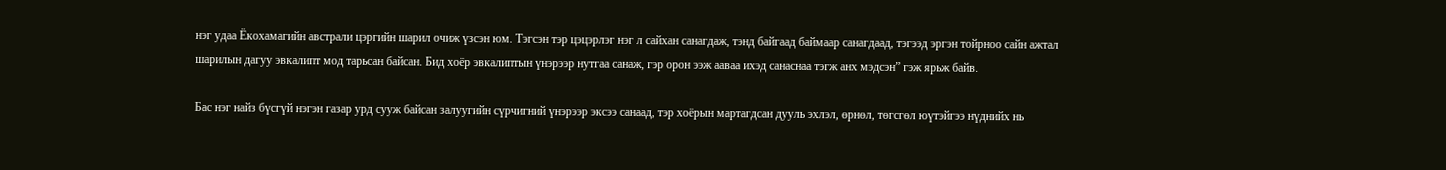нэг удаа Ёкохамагийн австрали цэргийн шарил очиж үзсэн юм. Тэгсэн тэр цэцэрлэг нэг л сайхан санагдаж, тэнд байгаад баймаар санагдаад, тэгээд эргэн тойрноо сайн ажтал шарилын дагуу эвкалипт мод тарьсан байсан. Бид хоёр эвкалиптын үнэрээр нутгаа санаж, гэр орон ээж ааваа ихэд санаснаа тэгж анх мэдсэн” гэж ярьж байв.

Бас нэг найз бүсгүй нэгэн газар урд сууж байсан залуугийн сүрчигний үнэрээр эксээ санаад, тэр хоёрын мартагдсан дууль эхлэл, өрнөл, төгсгөл юүтэйгээ нүднийх нь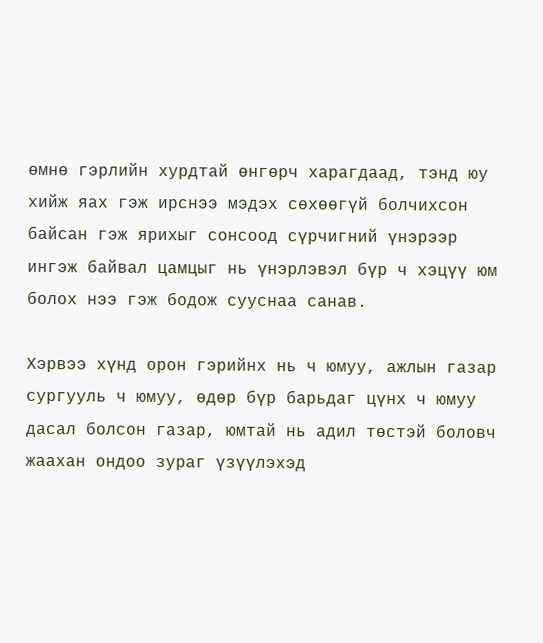өмнө гэрлийн хурдтай өнгөрч харагдаад, тэнд юу хийж яах гэж ирснээ мэдэх сөхөөгүй болчихсон байсан гэж ярихыг сонсоод сүрчигний үнэрээр ингэж байвал цамцыг нь үнэрлэвэл бүр ч хэцүү юм болох нээ гэж бодож сууснаа санав.

Хэрвээ хүнд орон гэрийнх нь ч юмуу, ажлын газар сургууль ч юмуу, өдөр бүр барьдаг цүнх ч юмуу дасал болсон газар, юмтай нь адил төстэй боловч жаахан ондоо зураг үзүүлэхэд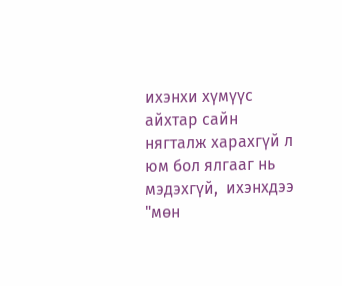ихэнхи хүмүүс айхтар сайн нягталж харахгүй л юм бол ялгааг нь мэдэхгүй,  ихэнхдээ "мөн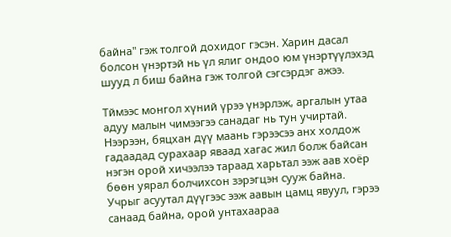байна" гэж толгой дохидог гэсэн. Харин дасал болсон үнэртэй нь үл ялиг ондоо юм үнэртүүлэхэд шууд л биш байна гэж толгой сэгсэрдэг ажээ.

Тймээс монгол хүний үрээ үнэрлэж, аргалын утаа адуу малын чимээгээ санадаг нь тун учиртай. Нээрээн, бяцхан дүү маань гэрээсээ анх холдож гадаадад сурахаар яваад хагас жил болж байсан нэгэн орой хичээлээ тараад харьтал ээж аав хоёр бөөн уярал болчихсон зэрэгцэн сууж байна. Учрыг асуутал дүүгээс ээж аавын цамц явуул, гэрээ санаад байна, орой унтахаараа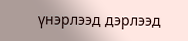үнэрлээд дэрлээд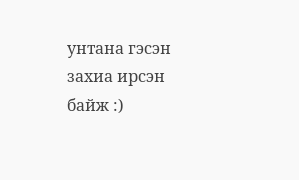унтана гэсэн захиа ирсэн байж :)